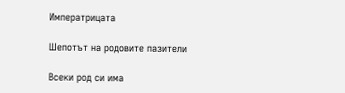Императрицата

Шепотът на родовите пазители

Всеки род си има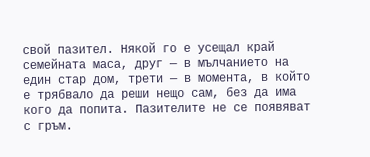свой пазител. Някой го е усещал край семейната маса, друг — в мълчанието на един стар дом, трети — в момента, в който е трябвало да реши нещо сам, без да има кого да попита. Пазителите не се появяват с гръм.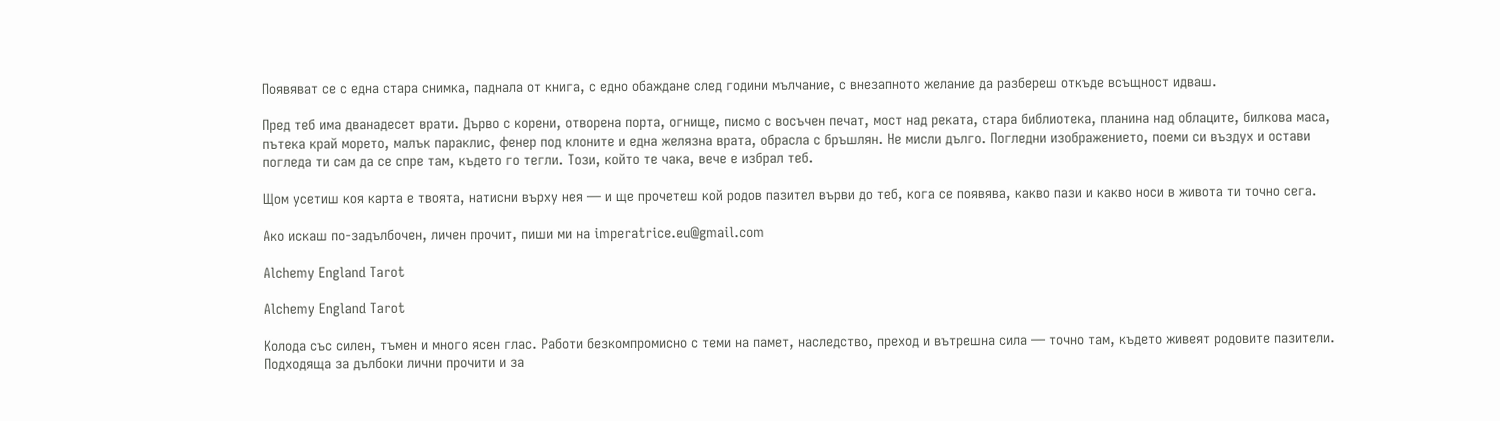Появяват се с една стара снимка, паднала от книга, с едно обаждане след години мълчание, с внезапното желание да разбереш откъде всъщност идваш.

Пред теб има дванадесет врати. Дърво с корени, отворена порта, огнище, писмо с восъчен печат, мост над реката, стара библиотека, планина над облаците, билкова маса, пътека край морето, малък параклис, фенер под клоните и една желязна врата, обрасла с бръшлян. Не мисли дълго. Погледни изображението, поеми си въздух и остави погледа ти сам да се спре там, където го тегли. Този, който те чака, вече е избрал теб.

Щом усетиш коя карта е твоята, натисни върху нея — и ще прочетеш кой родов пазител върви до теб, кога се появява, какво пази и какво носи в живота ти точно сега.

Ако искаш по-задълбочен, личен прочит, пиши ми на imperatrice.eu@gmail.com

Alchemy England Tarot

Alchemy England Tarot

Колода със силен, тъмен и много ясен глас. Работи безкомпромисно с теми на памет, наследство, преход и вътрешна сила — точно там, където живеят родовите пазители. Подходяща за дълбоки лични прочити и за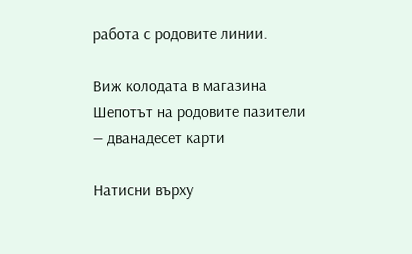работа с родовите линии.

Виж колодата в магазина
Шепотът на родовите пазители — дванадесет карти

Натисни върху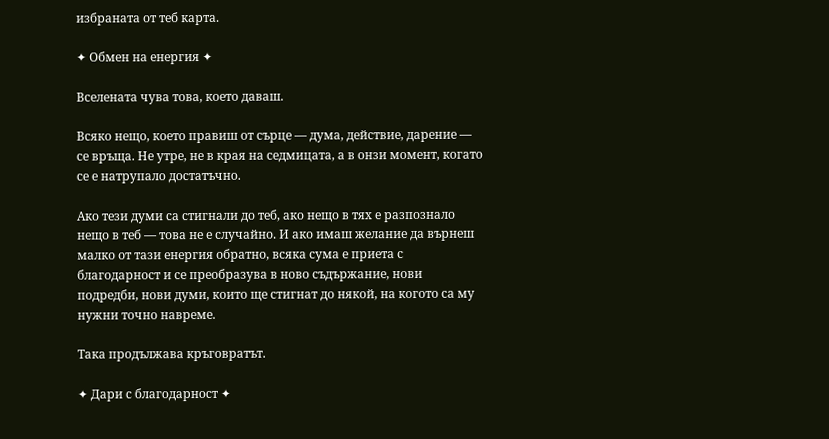избраната от теб карта.

✦ Обмен на енергия ✦

Вселената чува това, което даваш.

Всяко нещо, което правиш от сърце — дума, действие, дарение — се връща. Не утре, не в края на седмицата, а в онзи момент, когато се е натрупало достатъчно.

Ако тези думи са стигнали до теб, ако нещо в тях е разпознало нещо в теб — това не е случайно. И ако имаш желание да върнеш малко от тази енергия обратно, всяка сума е приета с благодарност и се преобразува в ново съдържание, нови подредби, нови думи, които ще стигнат до някой, на когото са му нужни точно навреме.

Така продължава кръговратът.

✦ Дари с благодарност ✦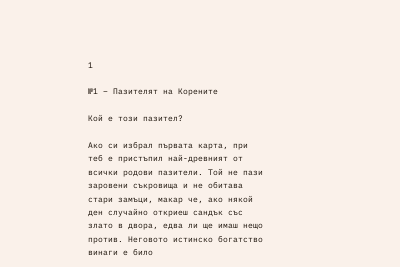1

№1 – Пазителят на Корените

Кой е този пазител?

Ако си избрал първата карта, при теб е пристъпил най-древният от всички родови пазители. Той не пази заровени съкровища и не обитава стари замъци, макар че, ако някой ден случайно откриеш сандък със злато в двора, едва ли ще имаш нещо против. Неговото истинско богатство винаги е било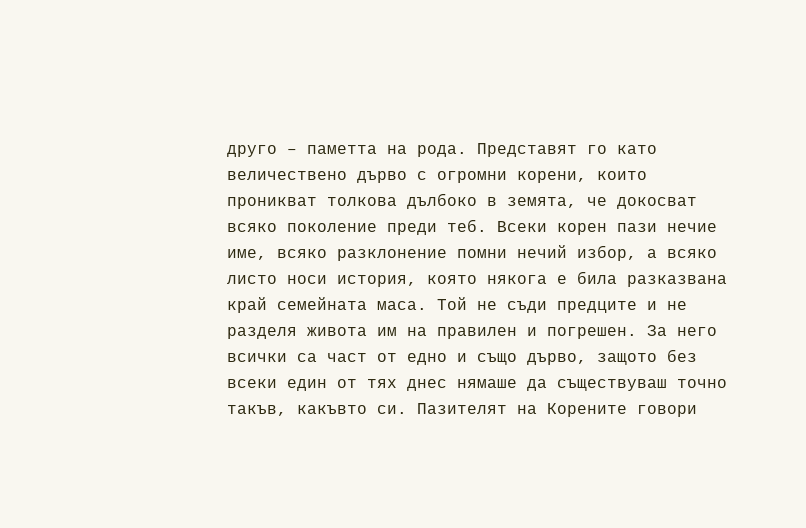друго – паметта на рода. Представят го като величествено дърво с огромни корени, които проникват толкова дълбоко в земята, че докосват всяко поколение преди теб. Всеки корен пази нечие име, всяко разклонение помни нечий избор, а всяко листо носи история, която някога е била разказвана край семейната маса. Той не съди предците и не разделя живота им на правилен и погрешен. За него всички са част от едно и също дърво, защото без всеки един от тях днес нямаше да съществуваш точно такъв, какъвто си. Пазителят на Корените говори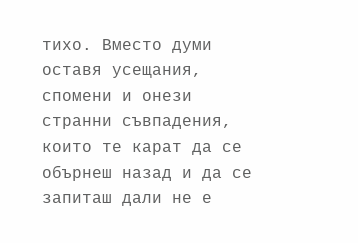тихо. Вместо думи оставя усещания, спомени и онези странни съвпадения, които те карат да се обърнеш назад и да се запиташ дали не е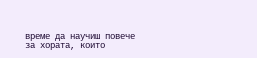време да научиш повече за хората, които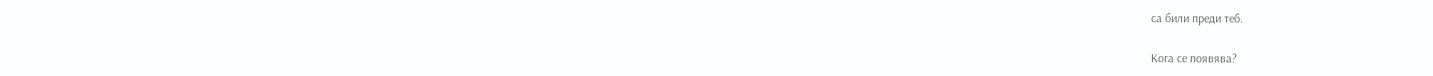са били преди теб.

Кога се появява?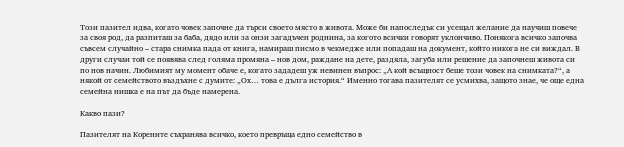Този пазител идва, когато човек започне да търси своето място в живота. Може би напоследък си усещал желание да научиш повече за своя род, да разпиташ за баба, дядо или за онзи загадъчен роднина, за когото всички говорят уклончиво. Понякога всичко започва съвсем случайно – стара снимка пада от книга, намираш писмо в чекмедже или попадаш на документ, който никога не си виждал. В други случаи той се появява след голяма промяна – нов дом, раждане на дете, раздяла, загуба или решение да започнеш живота си по нов начин. Любимият му момент обаче е, когато зададеш уж невинен въпрос: „А кой всъщност беше този човек на снимката?“, а някой от семейството въздъхне с думите: „Ох… това е дълга история.“ Именно тогава пазителят се усмихва, защото знае, че още една семейна нишка е на път да бъде намерена.

Какво пази?

Пазителят на Корените съхранява всичко, което превръща едно семейство в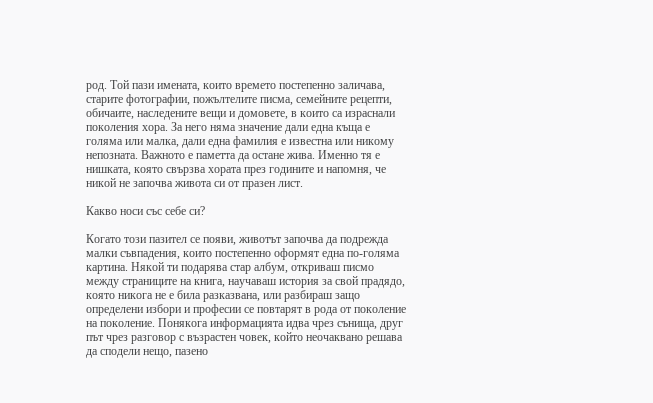род. Той пази имената, които времето постепенно заличава, старите фотографии, пожълтелите писма, семейните рецепти, обичаите, наследените вещи и домовете, в които са израснали поколения хора. За него няма значение дали една къща е голяма или малка, дали една фамилия е известна или никому непозната. Важното е паметта да остане жива. Именно тя е нишката, която свързва хората през годините и напомня, че никой не започва живота си от празен лист.

Какво носи със себе си?

Когато този пазител се появи, животът започва да подрежда малки съвпадения, които постепенно оформят една по-голяма картина. Някой ти подарява стар албум, откриваш писмо между страниците на книга, научаваш история за свой прадядо, която никога не е била разказвана, или разбираш защо определени избори и професии се повтарят в рода от поколение на поколение. Понякога информацията идва чрез сънища, друг път чрез разговор с възрастен човек, който неочаквано решава да сподели нещо, пазено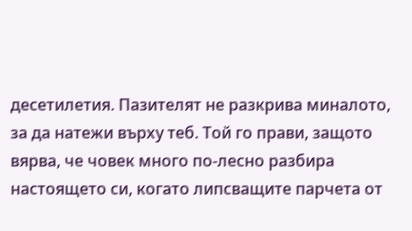десетилетия. Пазителят не разкрива миналото, за да натежи върху теб. Той го прави, защото вярва, че човек много по-лесно разбира настоящето си, когато липсващите парчета от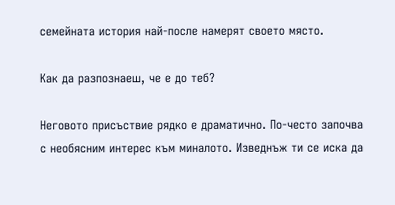семейната история най-после намерят своето място.

Как да разпознаеш, че е до теб?

Неговото присъствие рядко е драматично. По-често започва с необясним интерес към миналото. Изведнъж ти се иска да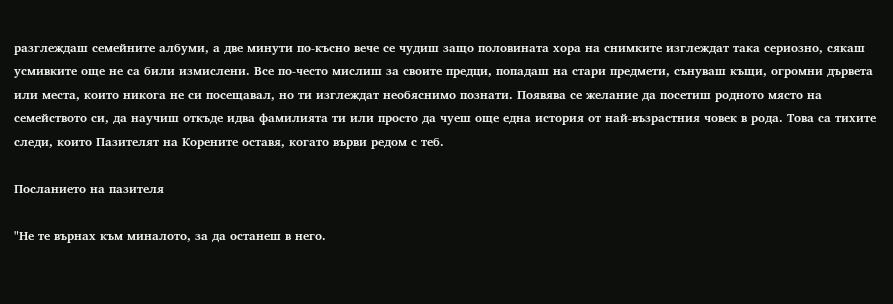разглеждаш семейните албуми, а две минути по-късно вече се чудиш защо половината хора на снимките изглеждат така сериозно, сякаш усмивките още не са били измислени. Все по-често мислиш за своите предци, попадаш на стари предмети, сънуваш къщи, огромни дървета или места, които никога не си посещавал, но ти изглеждат необяснимо познати. Появява се желание да посетиш родното място на семейството си, да научиш откъде идва фамилията ти или просто да чуеш още една история от най-възрастния човек в рода. Това са тихите следи, които Пазителят на Корените оставя, когато върви редом с теб.

Посланието на пазителя

"Не те върнах към миналото, за да останеш в него.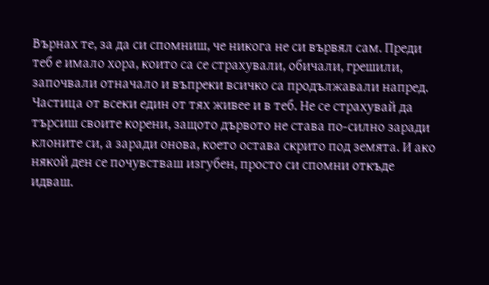Върнах те, за да си спомниш, че никога не си вървял сам. Преди теб е имало хора, които са се страхували, обичали, грешили, започвали отначало и въпреки всичко са продължавали напред. Частица от всеки един от тях живее и в теб. Не се страхувай да търсиш своите корени, защото дървото не става по-силно заради клоните си, а заради онова, което остава скрито под земята. И ако някой ден се почувстваш изгубен, просто си спомни откъде идваш.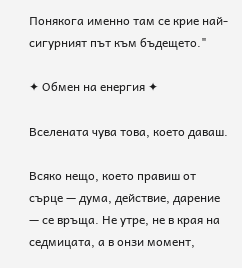Понякога именно там се крие най-сигурният път към бъдещето."

✦ Обмен на енергия ✦

Вселената чува това, което даваш.

Всяко нещо, което правиш от сърце — дума, действие, дарение — се връща. Не утре, не в края на седмицата, а в онзи момент,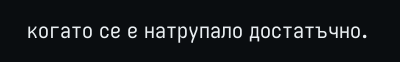когато се е натрупало достатъчно.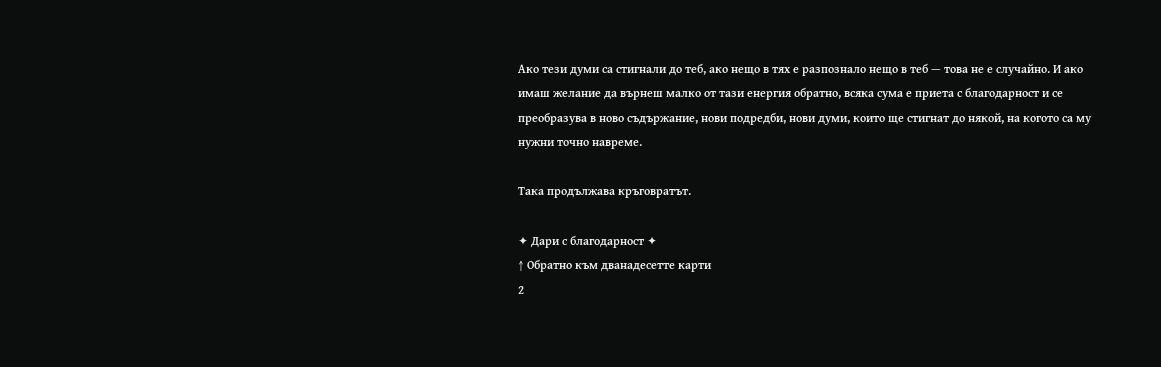Ако тези думи са стигнали до теб, ако нещо в тях е разпознало нещо в теб — това не е случайно. И ако имаш желание да върнеш малко от тази енергия обратно, всяка сума е приета с благодарност и се преобразува в ново съдържание, нови подредби, нови думи, които ще стигнат до някой, на когото са му нужни точно навреме.

Така продължава кръговратът.

✦ Дари с благодарност ✦
↑ Обратно към дванадесетте карти
2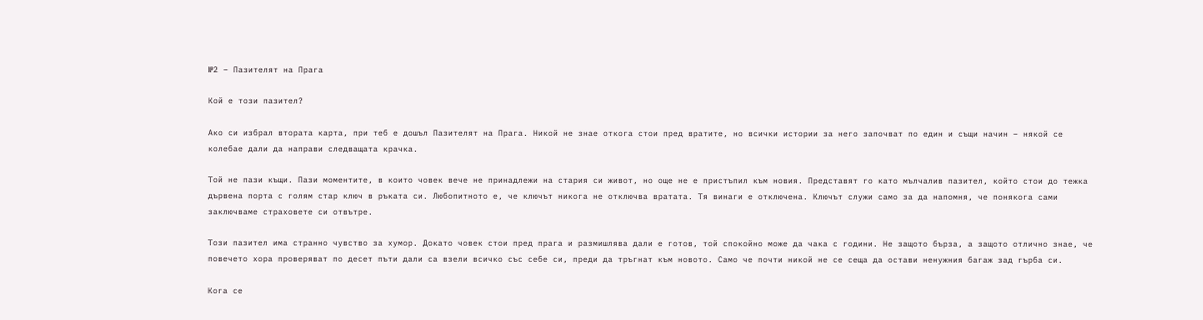№2 – Пазителят на Прага

Кой е този пазител?

Ако си избрал втората карта, при теб е дошъл Пазителят на Прага. Никой не знае откога стои пред вратите, но всички истории за него започват по един и същи начин – някой се колебае дали да направи следващата крачка.

Той не пази къщи. Пази моментите, в които човек вече не принадлежи на стария си живот, но още не е пристъпил към новия. Представят го като мълчалив пазител, който стои до тежка дървена порта с голям стар ключ в ръката си. Любопитното е, че ключът никога не отключва вратата. Тя винаги е отключена. Ключът служи само за да напомня, че понякога сами заключваме страховете си отвътре.

Този пазител има странно чувство за хумор. Докато човек стои пред прага и размишлява дали е готов, той спокойно може да чака с години. Не защото бърза, а защото отлично знае, че повечето хора проверяват по десет пъти дали са взели всичко със себе си, преди да тръгнат към новото. Само че почти никой не се сеща да остави ненужния багаж зад гърба си.

Кога се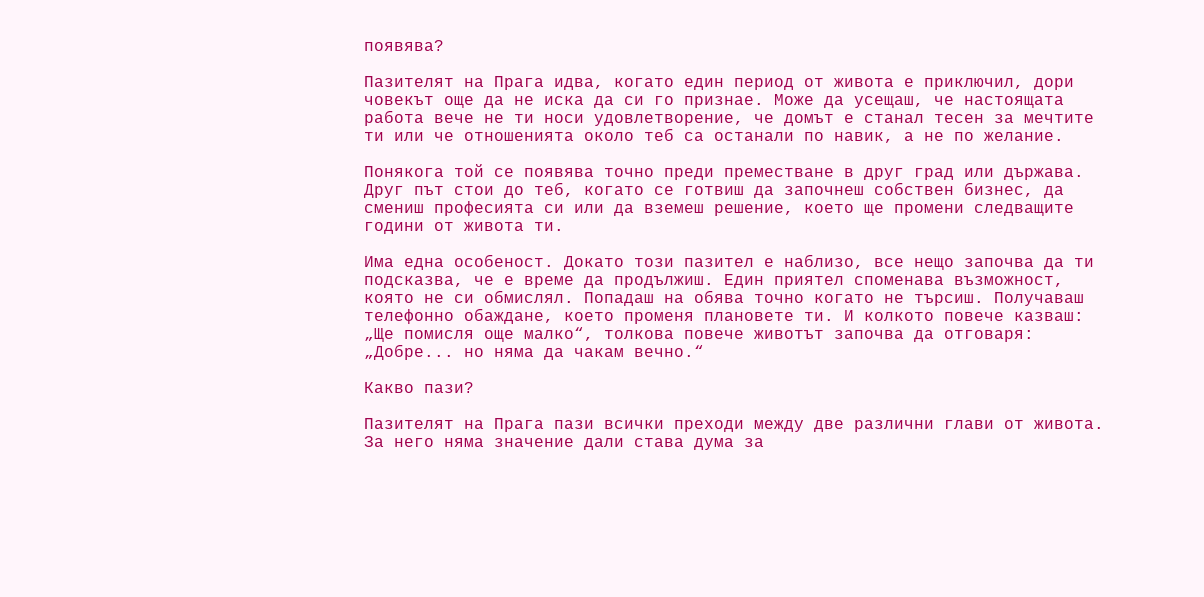появява?

Пазителят на Прага идва, когато един период от живота е приключил, дори човекът още да не иска да си го признае. Може да усещаш, че настоящата работа вече не ти носи удовлетворение, че домът е станал тесен за мечтите ти или че отношенията около теб са останали по навик, а не по желание.

Понякога той се появява точно преди преместване в друг град или държава. Друг път стои до теб, когато се готвиш да започнеш собствен бизнес, да смениш професията си или да вземеш решение, което ще промени следващите години от живота ти.

Има една особеност. Докато този пазител е наблизо, все нещо започва да ти подсказва, че е време да продължиш. Един приятел споменава възможност, която не си обмислял. Попадаш на обява точно когато не търсиш. Получаваш телефонно обаждане, което променя плановете ти. И колкото повече казваш: „Ще помисля още малко“, толкова повече животът започва да отговаря: „Добре... но няма да чакам вечно.“

Какво пази?

Пазителят на Прага пази всички преходи между две различни глави от живота. За него няма значение дали става дума за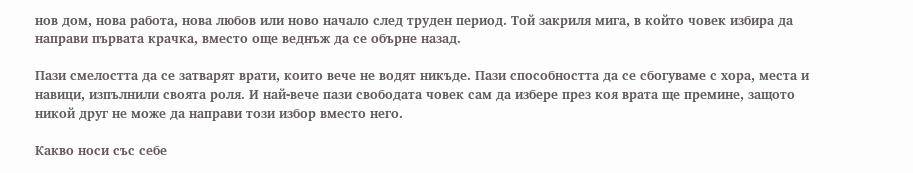нов дом, нова работа, нова любов или ново начало след труден период. Той закриля мига, в който човек избира да направи първата крачка, вместо още веднъж да се обърне назад.

Пази смелостта да се затварят врати, които вече не водят никъде. Пази способността да се сбогуваме с хора, места и навици, изпълнили своята роля. И най-вече пази свободата човек сам да избере през коя врата ще премине, защото никой друг не може да направи този избор вместо него.

Какво носи със себе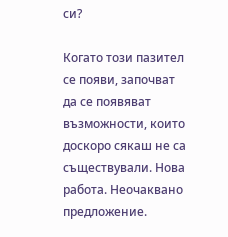си?

Когато този пазител се появи, започват да се появяват възможности, които доскоро сякаш не са съществували. Нова работа. Неочаквано предложение.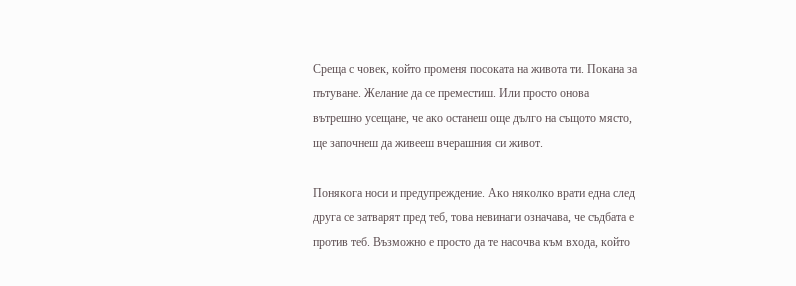Среща с човек, който променя посоката на живота ти. Покана за пътуване. Желание да се преместиш. Или просто онова вътрешно усещане, че ако останеш още дълго на същото място, ще започнеш да живееш вчерашния си живот.

Понякога носи и предупреждение. Ако няколко врати една след друга се затварят пред теб, това невинаги означава, че съдбата е против теб. Възможно е просто да те насочва към входа, който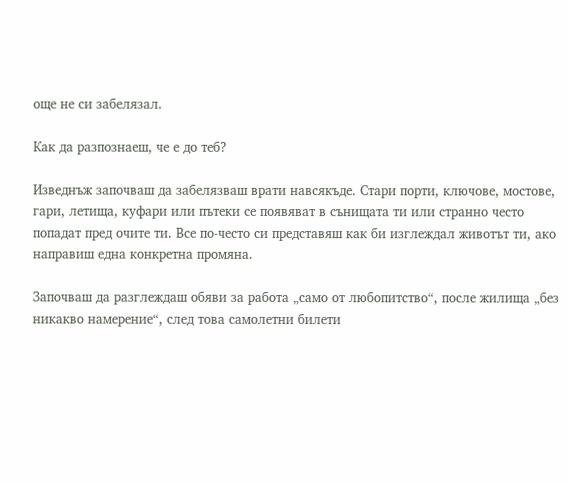още не си забелязал.

Как да разпознаеш, че е до теб?

Изведнъж започваш да забелязваш врати навсякъде. Стари порти, ключове, мостове, гари, летища, куфари или пътеки се появяват в сънищата ти или странно често попадат пред очите ти. Все по-често си представяш как би изглеждал животът ти, ако направиш една конкретна промяна.

Започваш да разглеждаш обяви за работа „само от любопитство“, после жилища „без никакво намерение“, след това самолетни билети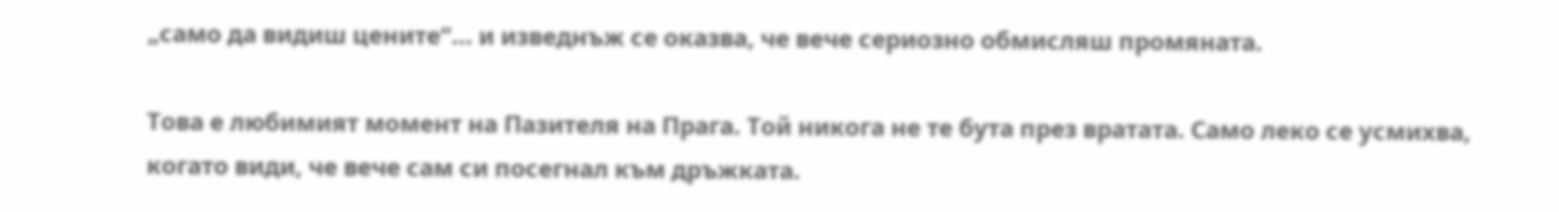„само да видиш цените“... и изведнъж се оказва, че вече сериозно обмисляш промяната.

Това е любимият момент на Пазителя на Прага. Той никога не те бута през вратата. Само леко се усмихва, когато види, че вече сам си посегнал към дръжката.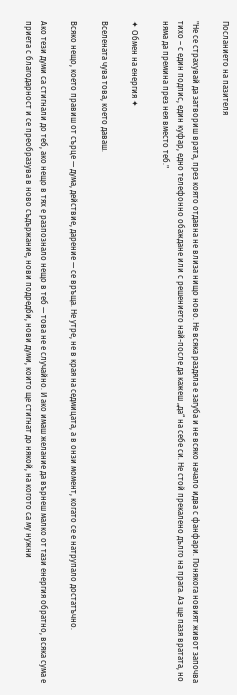Посланието на пазителя

"Не се страхувай да затвориш врата, през която отдавна не влиза нищо ново. Не всяка раздяла е загуба и не всяко начало идва с фанфари. Понякога новият живот започва тихо – с един подпис, един куфар, едно телефонно обаждане или с решението най-после да кажеш „да“ на себе си. Не стой прекалено дълго на прага. Аз ще пазя вратата, но няма да премина през нея вместо теб."

✦ Обмен на енергия ✦

Вселената чува това, което даваш.

Всяко нещо, което правиш от сърце — дума, действие, дарение — се връща. Не утре, не в края на седмицата, а в онзи момент, когато се е натрупало достатъчно.

Ако тези думи са стигнали до теб, ако нещо в тях е разпознало нещо в теб — това не е случайно. И ако имаш желание да върнеш малко от тази енергия обратно, всяка сума е приета с благодарност и се преобразува в ново съдържание, нови подредби, нови думи, които ще стигнат до някой, на когото са му нужни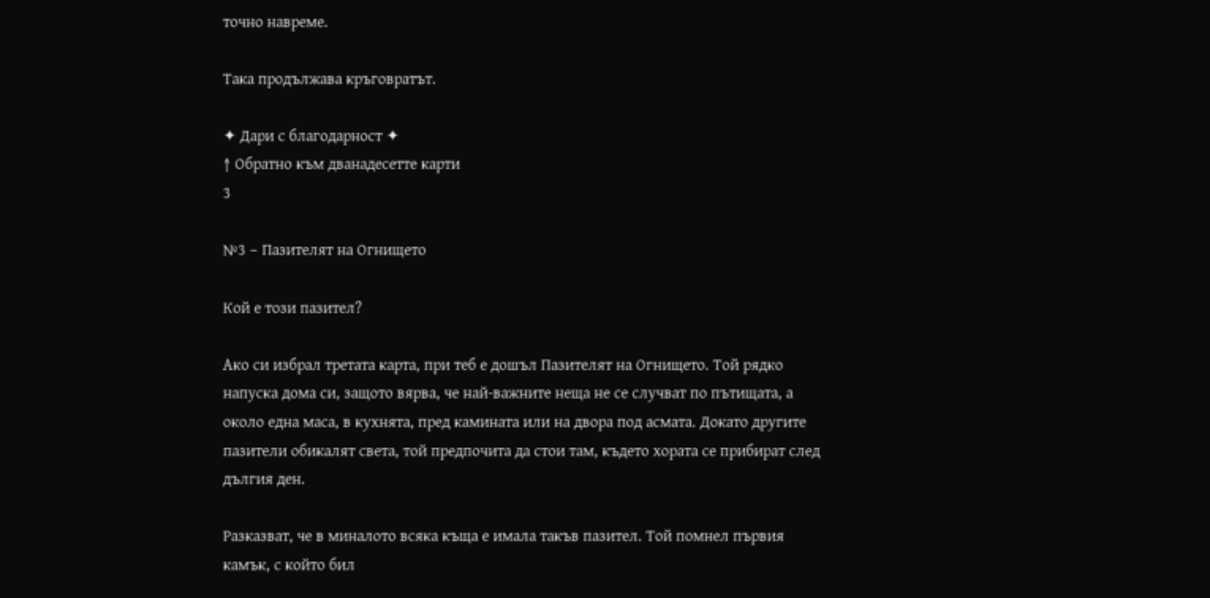точно навреме.

Така продължава кръговратът.

✦ Дари с благодарност ✦
↑ Обратно към дванадесетте карти
3

№3 – Пазителят на Огнището

Кой е този пазител?

Ако си избрал третата карта, при теб е дошъл Пазителят на Огнището. Той рядко напуска дома си, защото вярва, че най-важните неща не се случват по пътищата, а около една маса, в кухнята, пред камината или на двора под асмата. Докато другите пазители обикалят света, той предпочита да стои там, където хората се прибират след дългия ден.

Разказват, че в миналото всяка къща е имала такъв пазител. Той помнел първия камък, с който бил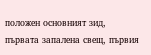положен основният зид, първата запалена свещ, първия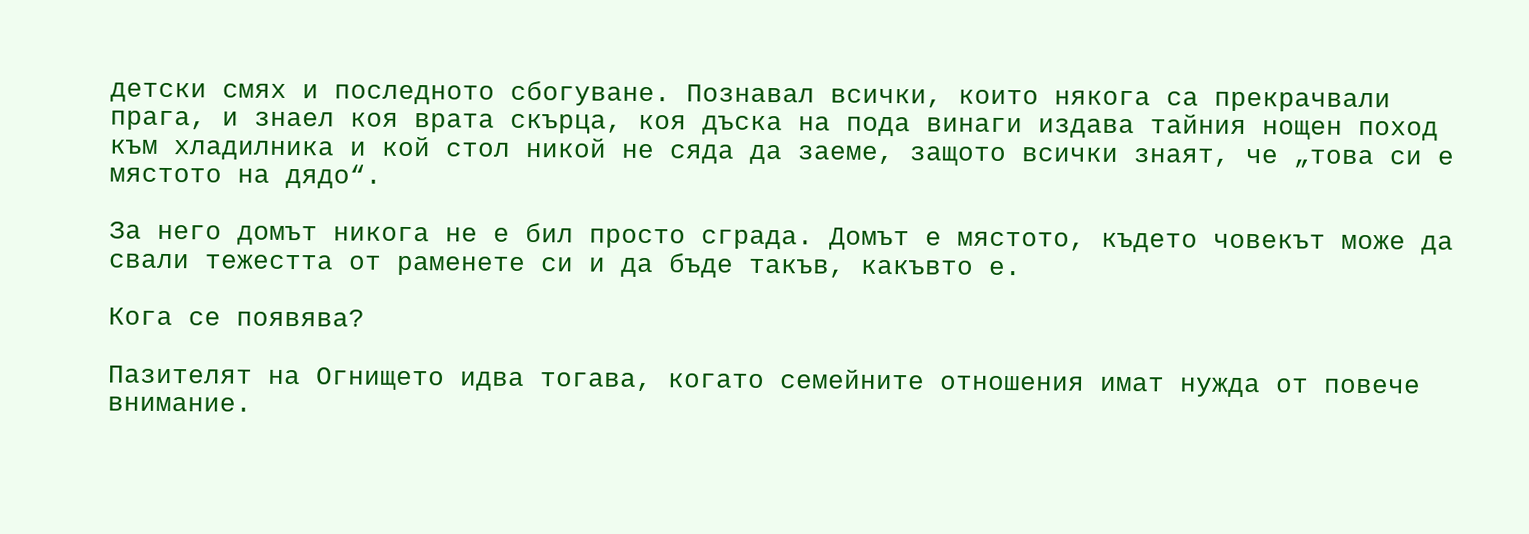детски смях и последното сбогуване. Познавал всички, които някога са прекрачвали прага, и знаел коя врата скърца, коя дъска на пода винаги издава тайния нощен поход към хладилника и кой стол никой не сяда да заеме, защото всички знаят, че „това си е мястото на дядо“.

За него домът никога не е бил просто сграда. Домът е мястото, където човекът може да свали тежестта от раменете си и да бъде такъв, какъвто е.

Кога се появява?

Пазителят на Огнището идва тогава, когато семейните отношения имат нужда от повече внимание.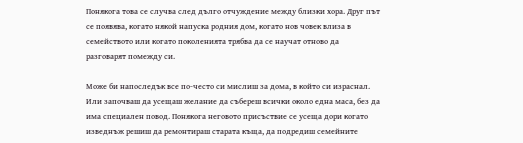Понякога това се случва след дълго отчуждение между близки хора. Друг път се появява, когато някой напуска родния дом, когато нов човек влиза в семейството или когато поколенията трябва да се научат отново да разговарят помежду си.

Може би напоследък все по-често си мислиш за дома, в който си израснал. Или започваш да усещаш желание да събереш всички около една маса, без да има специален повод. Понякога неговото присъствие се усеща дори когато изведнъж решиш да ремонтираш старата къща, да подредиш семейните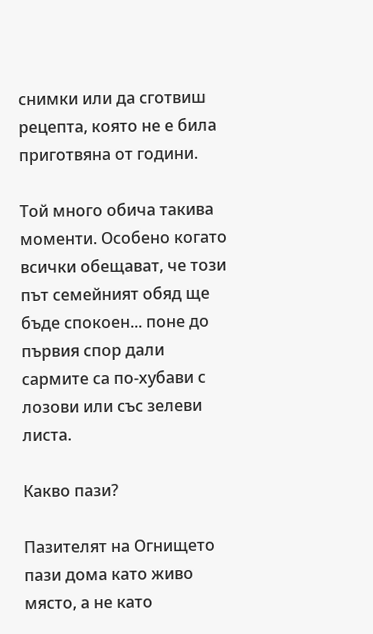снимки или да сготвиш рецепта, която не е била приготвяна от години.

Той много обича такива моменти. Особено когато всички обещават, че този път семейният обяд ще бъде спокоен... поне до първия спор дали сармите са по-хубави с лозови или със зелеви листа.

Какво пази?

Пазителят на Огнището пази дома като живо място, а не като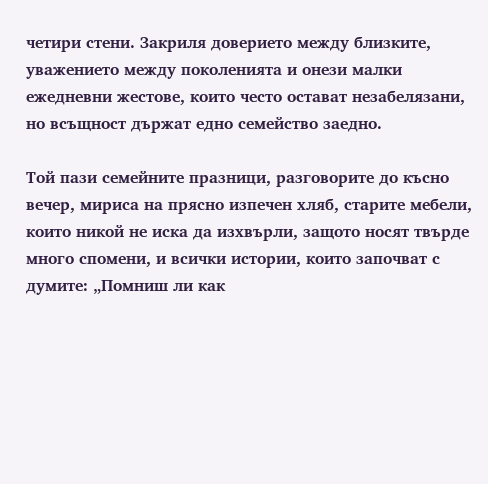четири стени. Закриля доверието между близките, уважението между поколенията и онези малки ежедневни жестове, които често остават незабелязани, но всъщност държат едно семейство заедно.

Той пази семейните празници, разговорите до късно вечер, мириса на прясно изпечен хляб, старите мебели, които никой не иска да изхвърли, защото носят твърде много спомени, и всички истории, които започват с думите: „Помниш ли как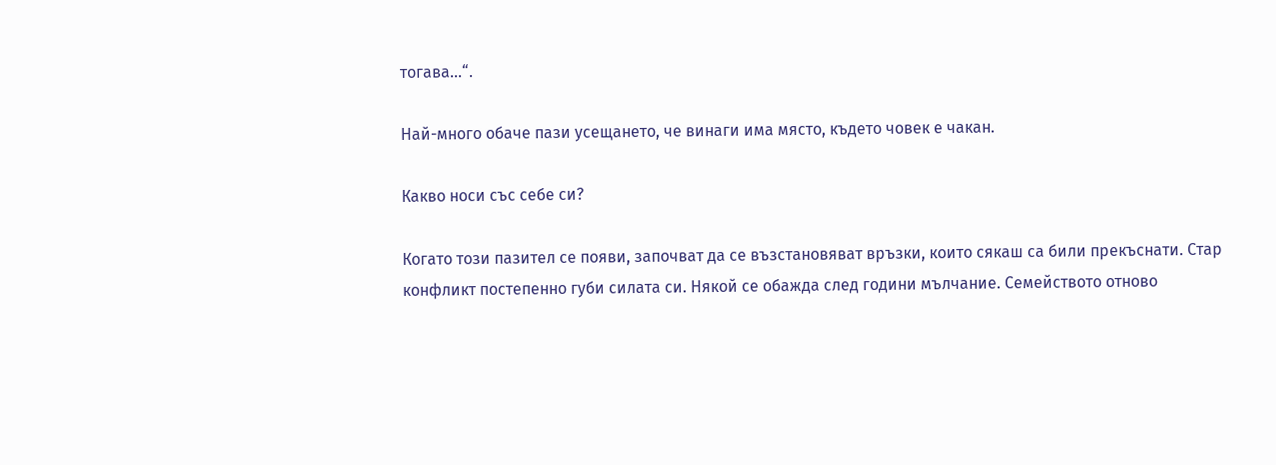тогава...“.

Най-много обаче пази усещането, че винаги има място, където човек е чакан.

Какво носи със себе си?

Когато този пазител се появи, започват да се възстановяват връзки, които сякаш са били прекъснати. Стар конфликт постепенно губи силата си. Някой се обажда след години мълчание. Семейството отново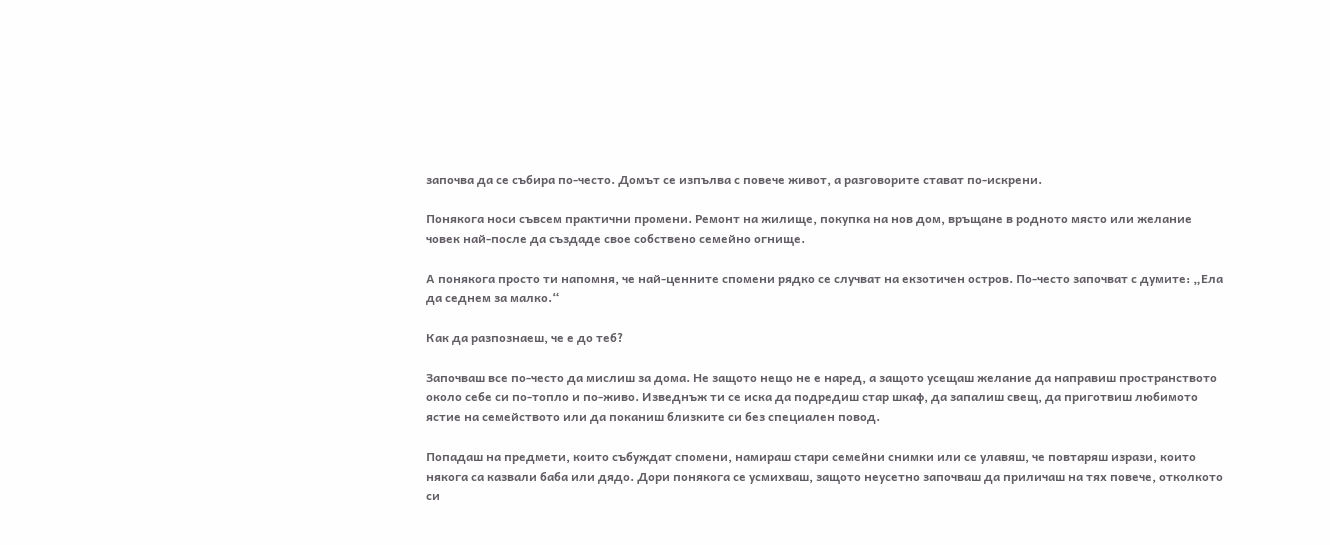започва да се събира по-често. Домът се изпълва с повече живот, а разговорите стават по-искрени.

Понякога носи съвсем практични промени. Ремонт на жилище, покупка на нов дом, връщане в родното място или желание човек най-после да създаде свое собствено семейно огнище.

А понякога просто ти напомня, че най-ценните спомени рядко се случват на екзотичен остров. По-често започват с думите: „Ела да седнем за малко.“

Как да разпознаеш, че е до теб?

Започваш все по-често да мислиш за дома. Не защото нещо не е наред, а защото усещаш желание да направиш пространството около себе си по-топло и по-живо. Изведнъж ти се иска да подредиш стар шкаф, да запалиш свещ, да приготвиш любимото ястие на семейството или да поканиш близките си без специален повод.

Попадаш на предмети, които събуждат спомени, намираш стари семейни снимки или се улавяш, че повтаряш изрази, които някога са казвали баба или дядо. Дори понякога се усмихваш, защото неусетно започваш да приличаш на тях повече, отколкото си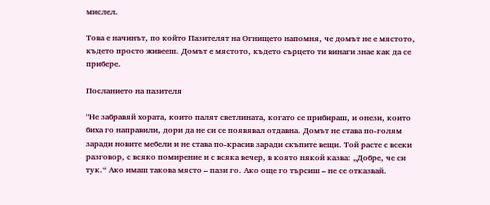мислел.

Това е начинът, по който Пазителят на Огнището напомня, че домът не е мястото, където просто живееш. Домът е мястото, където сърцето ти винаги знае как да се прибере.

Посланието на пазителя

"Не забравяй хората, които палят светлината, когато се прибираш, и онези, които биха го направили, дори да не си се появявал отдавна. Домът не става по-голям заради новите мебели и не става по-красив заради скъпите вещи. Той расте с всеки разговор, с всяко помирение и с всяка вечер, в която някой казва: „Добре, че си тук.“ Ако имаш такова място – пази го. Ако още го търсиш – не се отказвай.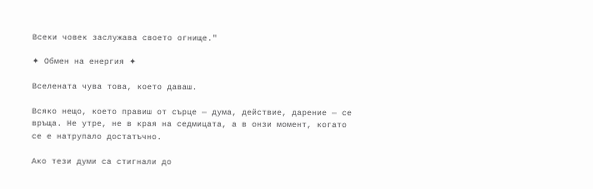Всеки човек заслужава своето огнище."

✦ Обмен на енергия ✦

Вселената чува това, което даваш.

Всяко нещо, което правиш от сърце — дума, действие, дарение — се връща. Не утре, не в края на седмицата, а в онзи момент, когато се е натрупало достатъчно.

Ако тези думи са стигнали до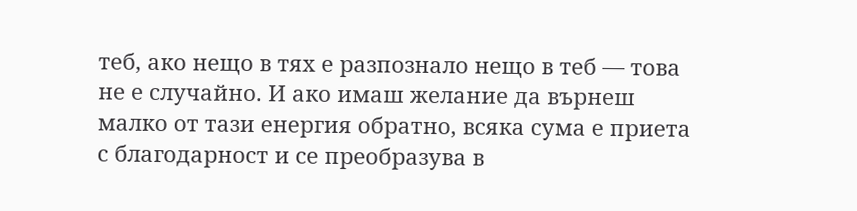теб, ако нещо в тях е разпознало нещо в теб — това не е случайно. И ако имаш желание да върнеш малко от тази енергия обратно, всяка сума е приета с благодарност и се преобразува в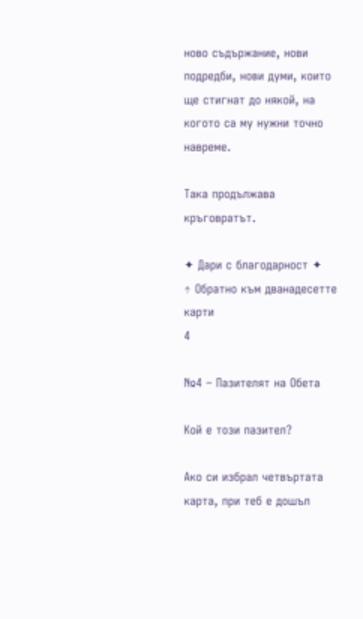ново съдържание, нови подредби, нови думи, които ще стигнат до някой, на когото са му нужни точно навреме.

Така продължава кръговратът.

✦ Дари с благодарност ✦
↑ Обратно към дванадесетте карти
4

№4 – Пазителят на Обета

Кой е този пазител?

Ако си избрал четвъртата карта, при теб е дошъл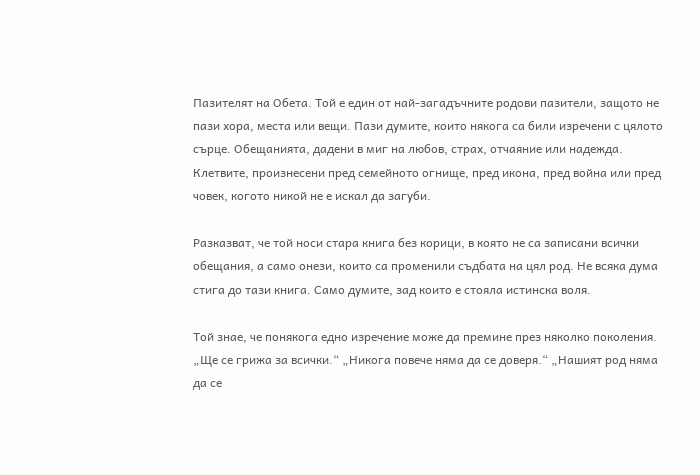Пазителят на Обета. Той е един от най-загадъчните родови пазители, защото не пази хора, места или вещи. Пази думите, които някога са били изречени с цялото сърце. Обещанията, дадени в миг на любов, страх, отчаяние или надежда. Клетвите, произнесени пред семейното огнище, пред икона, пред война или пред човек, когото никой не е искал да загуби.

Разказват, че той носи стара книга без корици, в която не са записани всички обещания, а само онези, които са променили съдбата на цял род. Не всяка дума стига до тази книга. Само думите, зад които е стояла истинска воля.

Той знае, че понякога едно изречение може да премине през няколко поколения. „Ще се грижа за всички.“ „Никога повече няма да се доверя.“ „Нашият род няма да се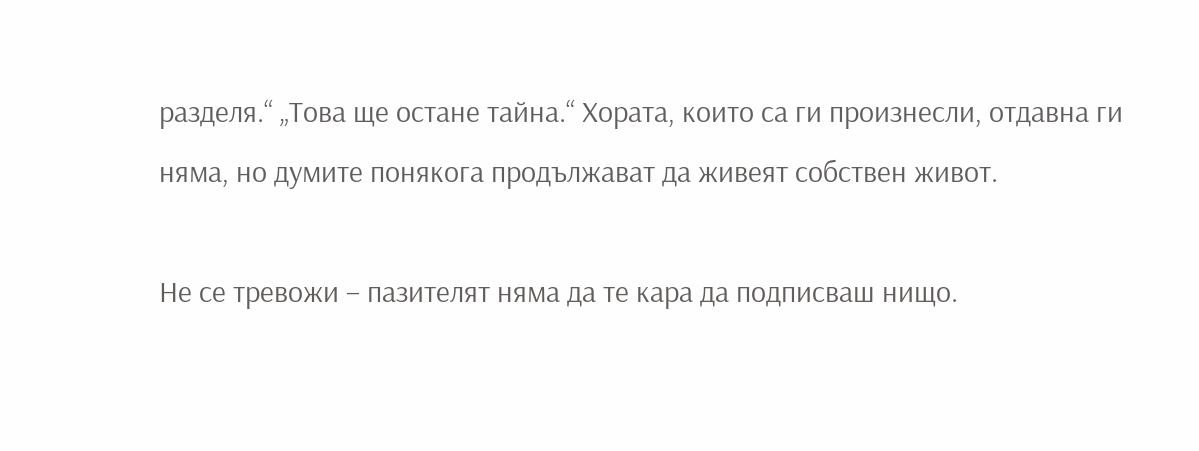разделя.“ „Това ще остане тайна.“ Хората, които са ги произнесли, отдавна ги няма, но думите понякога продължават да живеят собствен живот.

Не се тревожи – пазителят няма да те кара да подписваш нищо.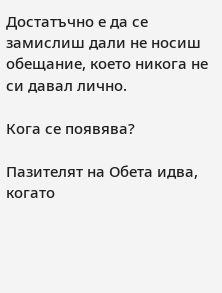Достатъчно е да се замислиш дали не носиш обещание, което никога не си давал лично.

Кога се появява?

Пазителят на Обета идва, когато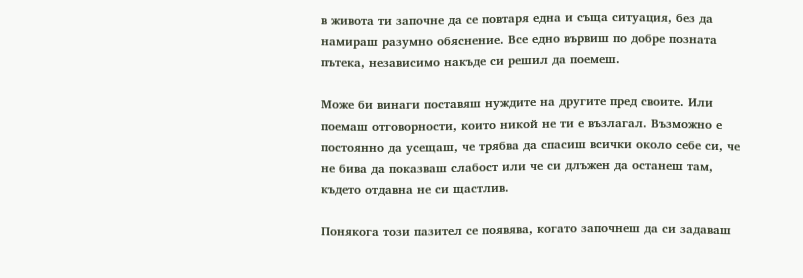в живота ти започне да се повтаря една и съща ситуация, без да намираш разумно обяснение. Все едно вървиш по добре позната пътека, независимо накъде си решил да поемеш.

Може би винаги поставяш нуждите на другите пред своите. Или поемаш отговорности, които никой не ти е възлагал. Възможно е постоянно да усещаш, че трябва да спасиш всички около себе си, че не бива да показваш слабост или че си длъжен да останеш там, където отдавна не си щастлив.

Понякога този пазител се появява, когато започнеш да си задаваш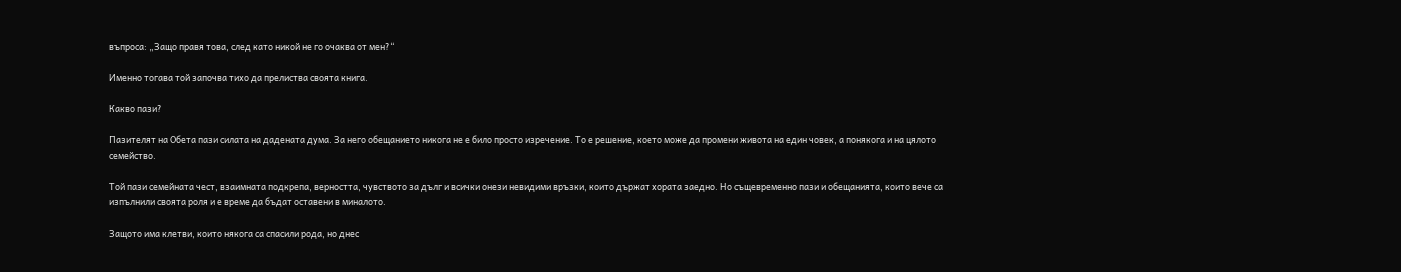въпроса: „Защо правя това, след като никой не го очаква от мен?“

Именно тогава той започва тихо да прелиства своята книга.

Какво пази?

Пазителят на Обета пази силата на дадената дума. За него обещанието никога не е било просто изречение. То е решение, което може да промени живота на един човек, а понякога и на цялото семейство.

Той пази семейната чест, взаимната подкрепа, верността, чувството за дълг и всички онези невидими връзки, които държат хората заедно. Но същевременно пази и обещанията, които вече са изпълнили своята роля и е време да бъдат оставени в миналото.

Защото има клетви, които някога са спасили рода, но днес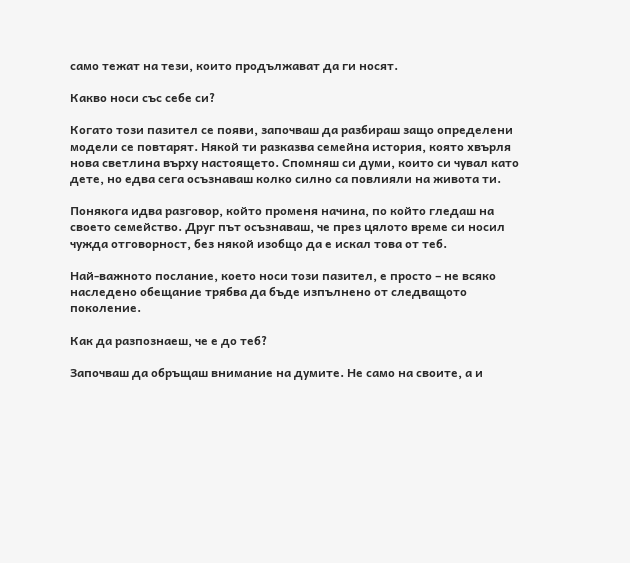само тежат на тези, които продължават да ги носят.

Какво носи със себе си?

Когато този пазител се появи, започваш да разбираш защо определени модели се повтарят. Някой ти разказва семейна история, която хвърля нова светлина върху настоящето. Спомняш си думи, които си чувал като дете, но едва сега осъзнаваш колко силно са повлияли на живота ти.

Понякога идва разговор, който променя начина, по който гледаш на своето семейство. Друг път осъзнаваш, че през цялото време си носил чужда отговорност, без някой изобщо да е искал това от теб.

Най-важното послание, което носи този пазител, е просто – не всяко наследено обещание трябва да бъде изпълнено от следващото поколение.

Как да разпознаеш, че е до теб?

Започваш да обръщаш внимание на думите. Не само на своите, а и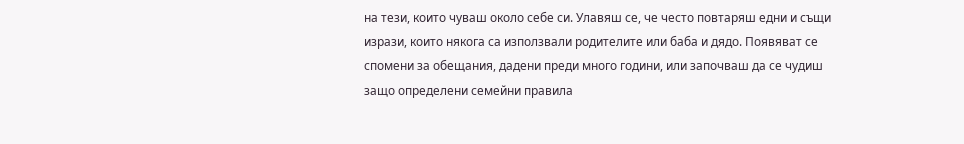на тези, които чуваш около себе си. Улавяш се, че често повтаряш едни и същи изрази, които някога са използвали родителите или баба и дядо. Появяват се спомени за обещания, дадени преди много години, или започваш да се чудиш защо определени семейни правила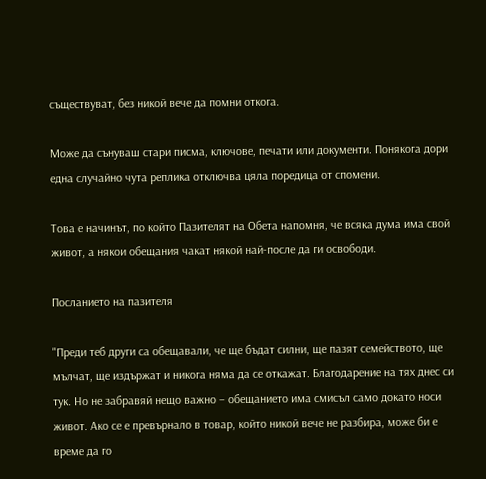съществуват, без никой вече да помни откога.

Може да сънуваш стари писма, ключове, печати или документи. Понякога дори една случайно чута реплика отключва цяла поредица от спомени.

Това е начинът, по който Пазителят на Обета напомня, че всяка дума има свой живот, а някои обещания чакат някой най-после да ги освободи.

Посланието на пазителя

"Преди теб други са обещавали, че ще бъдат силни, ще пазят семейството, ще мълчат, ще издържат и никога няма да се откажат. Благодарение на тях днес си тук. Но не забравяй нещо важно – обещанието има смисъл само докато носи живот. Ако се е превърнало в товар, който никой вече не разбира, може би е време да го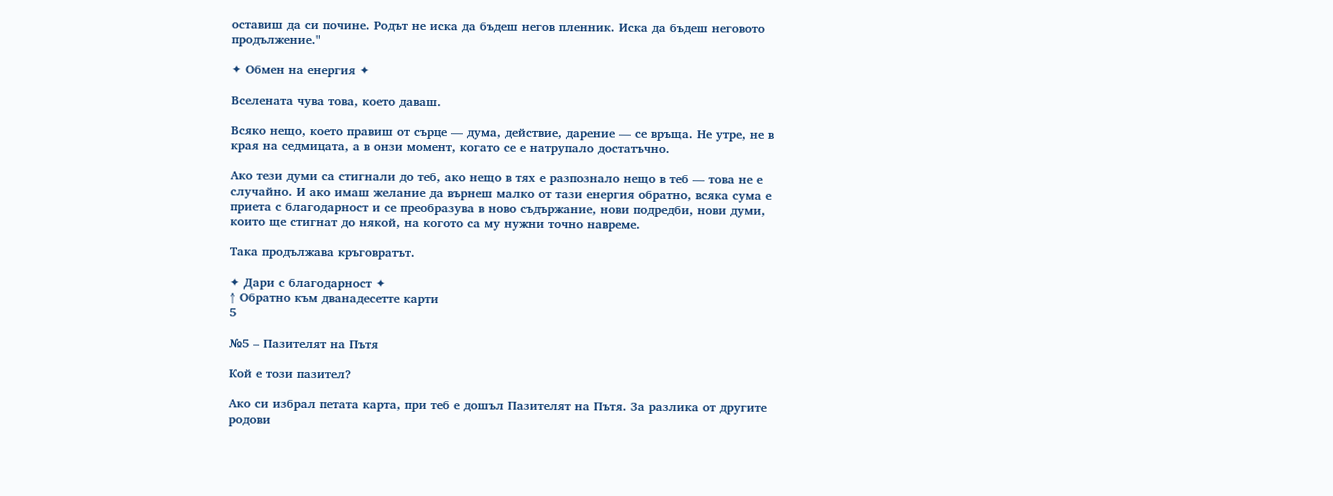оставиш да си почине. Родът не иска да бъдеш негов пленник. Иска да бъдеш неговото продължение."

✦ Обмен на енергия ✦

Вселената чува това, което даваш.

Всяко нещо, което правиш от сърце — дума, действие, дарение — се връща. Не утре, не в края на седмицата, а в онзи момент, когато се е натрупало достатъчно.

Ако тези думи са стигнали до теб, ако нещо в тях е разпознало нещо в теб — това не е случайно. И ако имаш желание да върнеш малко от тази енергия обратно, всяка сума е приета с благодарност и се преобразува в ново съдържание, нови подредби, нови думи, които ще стигнат до някой, на когото са му нужни точно навреме.

Така продължава кръговратът.

✦ Дари с благодарност ✦
↑ Обратно към дванадесетте карти
5

№5 – Пазителят на Пътя

Кой е този пазител?

Ако си избрал петата карта, при теб е дошъл Пазителят на Пътя. За разлика от другите родови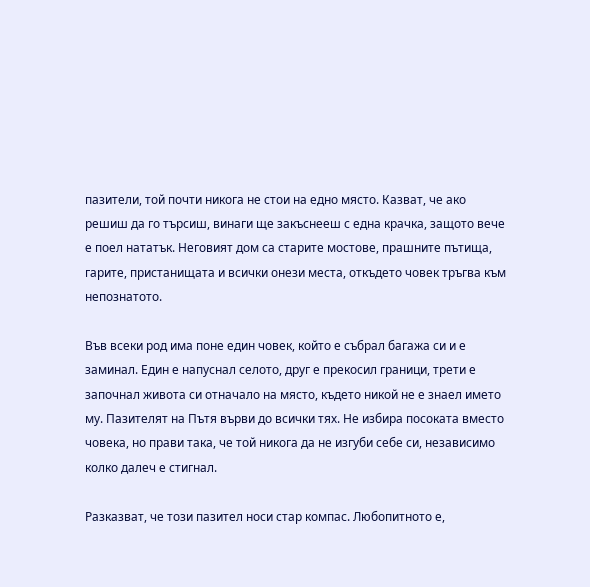пазители, той почти никога не стои на едно място. Казват, че ако решиш да го търсиш, винаги ще закъснееш с една крачка, защото вече е поел нататък. Неговият дом са старите мостове, прашните пътища, гарите, пристанищата и всички онези места, откъдето човек тръгва към непознатото.

Във всеки род има поне един човек, който е събрал багажа си и е заминал. Един е напуснал селото, друг е прекосил граници, трети е започнал живота си отначало на място, където никой не е знаел името му. Пазителят на Пътя върви до всички тях. Не избира посоката вместо човека, но прави така, че той никога да не изгуби себе си, независимо колко далеч е стигнал.

Разказват, че този пазител носи стар компас. Любопитното е,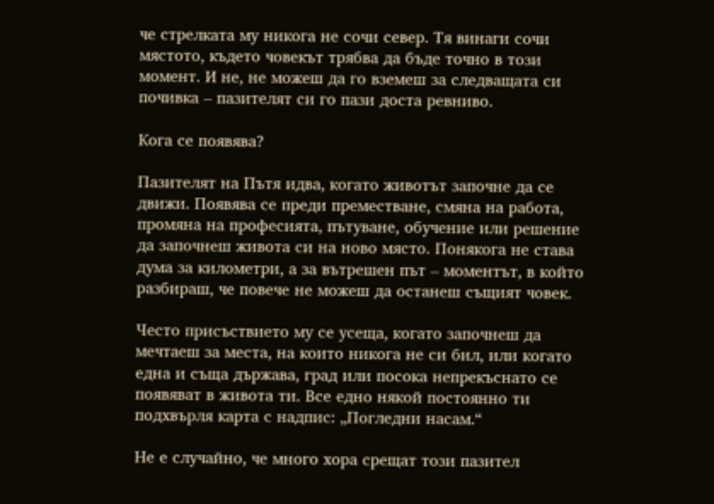че стрелката му никога не сочи север. Тя винаги сочи мястото, където човекът трябва да бъде точно в този момент. И не, не можеш да го вземеш за следващата си почивка – пазителят си го пази доста ревниво.

Кога се появява?

Пазителят на Пътя идва, когато животът започне да се движи. Появява се преди преместване, смяна на работа, промяна на професията, пътуване, обучение или решение да започнеш живота си на ново място. Понякога не става дума за километри, а за вътрешен път – моментът, в който разбираш, че повече не можеш да останеш същият човек.

Често присъствието му се усеща, когато започнеш да мечтаеш за места, на които никога не си бил, или когато една и съща държава, град или посока непрекъснато се появяват в живота ти. Все едно някой постоянно ти подхвърля карта с надпис: „Погледни насам.“

Не е случайно, че много хора срещат този пазител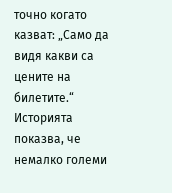точно когато казват: „Само да видя какви са цените на билетите.“ Историята показва, че немалко големи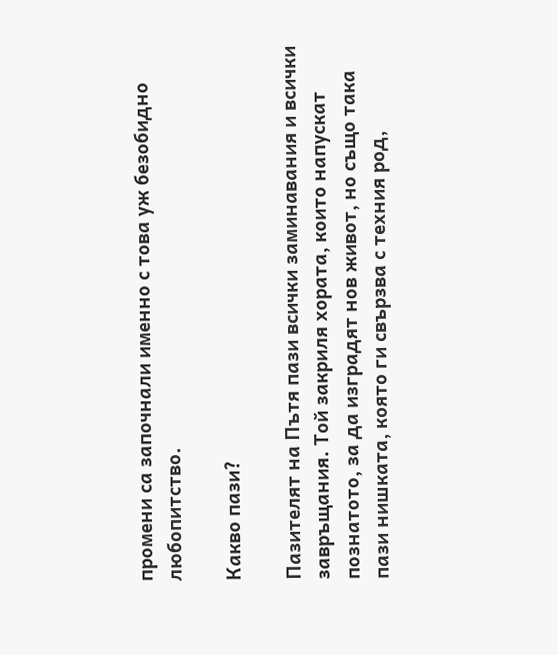промени са започнали именно с това уж безобидно любопитство.

Какво пази?

Пазителят на Пътя пази всички заминавания и всички завръщания. Той закриля хората, които напускат познатото, за да изградят нов живот, но също така пази нишката, която ги свързва с техния род,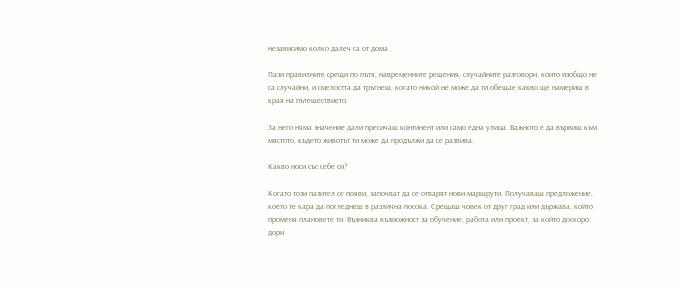независимо колко далеч са от дома.

Пази правилните срещи по пътя, навременните решения, случайните разговори, които изобщо не са случайни, и смелостта да тръгнеш, когато никой не може да ти обещае какво ще намериш в края на пътешествието.

За него няма значение дали пресичаш континент или само една улица. Важното е да вървиш към мястото, където животът ти може да продължи да се развива.

Какво носи със себе си?

Когато този пазител се появи, започват да се отварят нови маршрути. Получаваш предложение, което те кара да погледнеш в различна посока. Срещаш човек от друг град или държава, който променя плановете ти. Възниква възможност за обучение, работа или проект, за който доскоро дори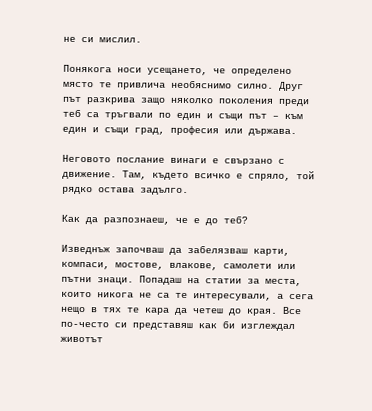не си мислил.

Понякога носи усещането, че определено място те привлича необяснимо силно. Друг път разкрива защо няколко поколения преди теб са тръгвали по един и същи път – към един и същи град, професия или държава.

Неговото послание винаги е свързано с движение. Там, където всичко е спряло, той рядко остава задълго.

Как да разпознаеш, че е до теб?

Изведнъж започваш да забелязваш карти, компаси, мостове, влакове, самолети или пътни знаци. Попадаш на статии за места, които никога не са те интересували, а сега нещо в тях те кара да четеш до края. Все по-често си представяш как би изглеждал животът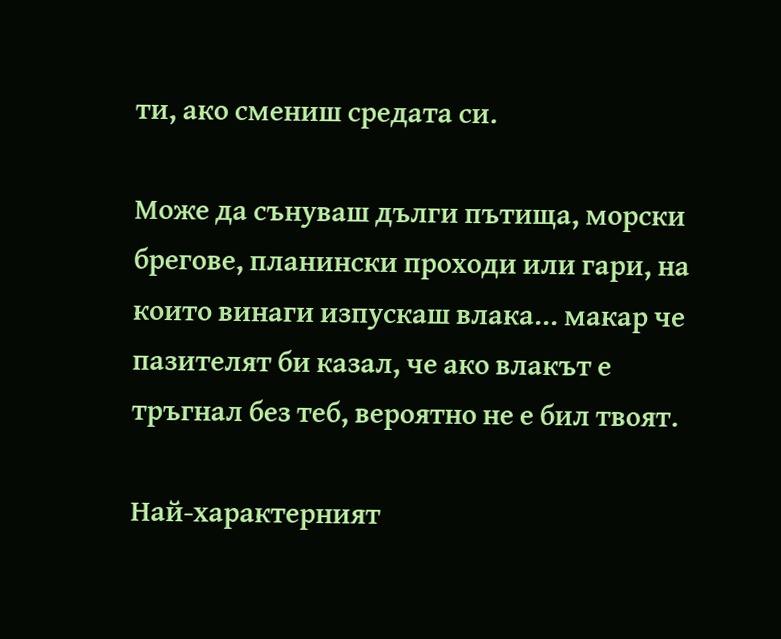ти, ако смениш средата си.

Може да сънуваш дълги пътища, морски брегове, планински проходи или гари, на които винаги изпускаш влака... макар че пазителят би казал, че ако влакът е тръгнал без теб, вероятно не е бил твоят.

Най-характерният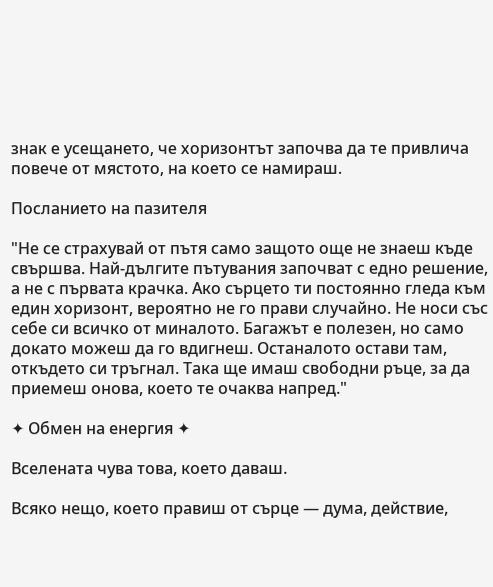знак е усещането, че хоризонтът започва да те привлича повече от мястото, на което се намираш.

Посланието на пазителя

"Не се страхувай от пътя само защото още не знаеш къде свършва. Най-дългите пътувания започват с едно решение, а не с първата крачка. Ако сърцето ти постоянно гледа към един хоризонт, вероятно не го прави случайно. Не носи със себе си всичко от миналото. Багажът е полезен, но само докато можеш да го вдигнеш. Останалото остави там, откъдето си тръгнал. Така ще имаш свободни ръце, за да приемеш онова, което те очаква напред."

✦ Обмен на енергия ✦

Вселената чува това, което даваш.

Всяко нещо, което правиш от сърце — дума, действие,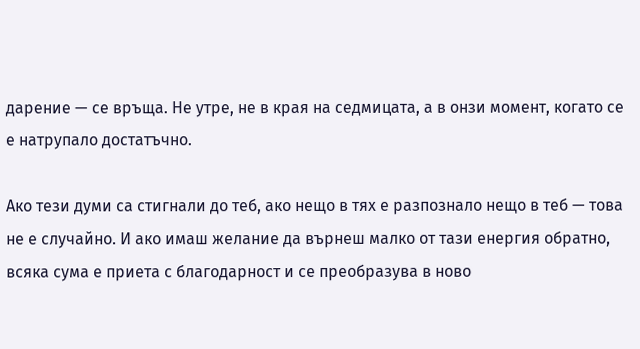дарение — се връща. Не утре, не в края на седмицата, а в онзи момент, когато се е натрупало достатъчно.

Ако тези думи са стигнали до теб, ако нещо в тях е разпознало нещо в теб — това не е случайно. И ако имаш желание да върнеш малко от тази енергия обратно, всяка сума е приета с благодарност и се преобразува в ново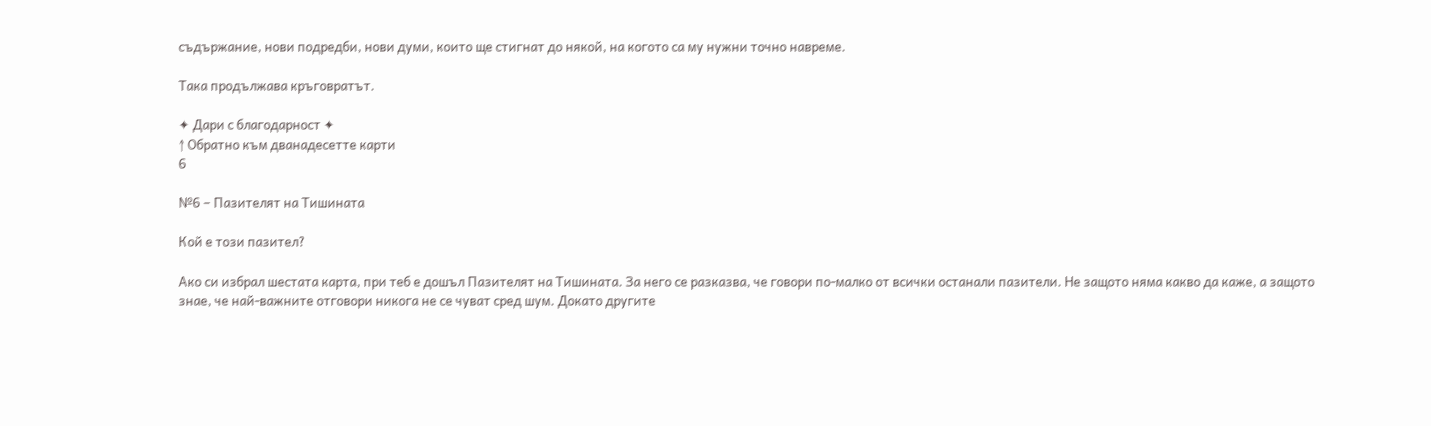съдържание, нови подредби, нови думи, които ще стигнат до някой, на когото са му нужни точно навреме.

Така продължава кръговратът.

✦ Дари с благодарност ✦
↑ Обратно към дванадесетте карти
6

№6 – Пазителят на Тишината

Кой е този пазител?

Ако си избрал шестата карта, при теб е дошъл Пазителят на Тишината. За него се разказва, че говори по-малко от всички останали пазители. Не защото няма какво да каже, а защото знае, че най-важните отговори никога не се чуват сред шум. Докато другите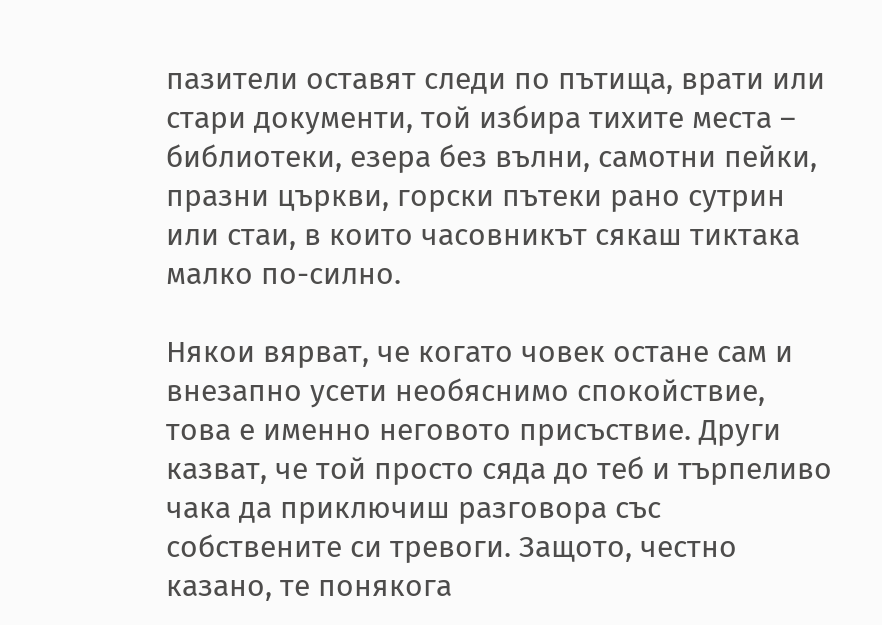пазители оставят следи по пътища, врати или стари документи, той избира тихите места – библиотеки, езера без вълни, самотни пейки, празни църкви, горски пътеки рано сутрин или стаи, в които часовникът сякаш тиктака малко по-силно.

Някои вярват, че когато човек остане сам и внезапно усети необяснимо спокойствие, това е именно неговото присъствие. Други казват, че той просто сяда до теб и търпеливо чака да приключиш разговора със собствените си тревоги. Защото, честно казано, те понякога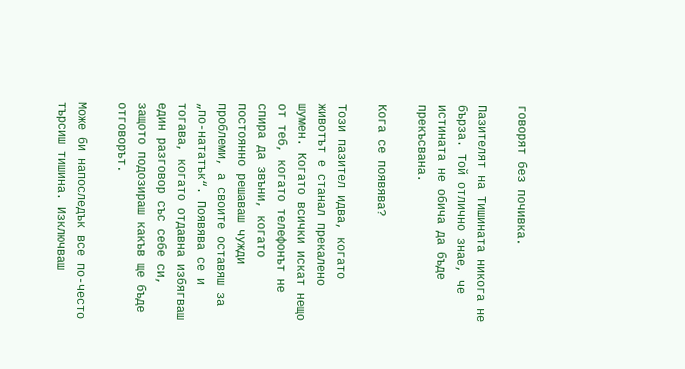говорят без почивка.

Пазителят на Тишината никога не бърза. Той отлично знае, че истината не обича да бъде прекъсвана.

Кога се появява?

Този пазител идва, когато животът е станал прекалено шумен. Когато всички искат нещо от теб, когато телефонът не спира да звъни, когато постоянно решаваш чужди проблеми, а своите оставяш за „по-нататък“. Появява се и тогава, когато отдавна избягваш един разговор със себе си, защото подозираш какъв ще бъде отговорът.

Може би напоследък все по-често търсиш тишина. Изключваш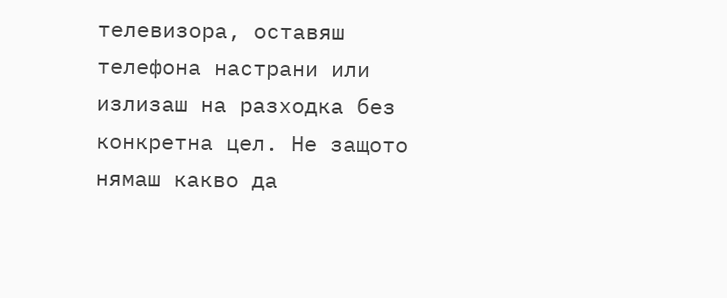телевизора, оставяш телефона настрани или излизаш на разходка без конкретна цел. Не защото нямаш какво да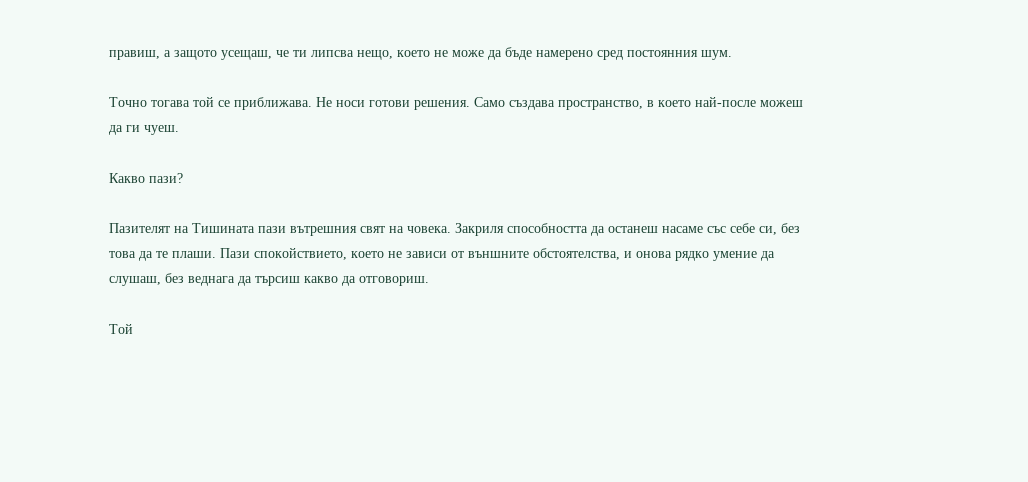правиш, а защото усещаш, че ти липсва нещо, което не може да бъде намерено сред постоянния шум.

Точно тогава той се приближава. Не носи готови решения. Само създава пространство, в което най-после можеш да ги чуеш.

Какво пази?

Пазителят на Тишината пази вътрешния свят на човека. Закриля способността да останеш насаме със себе си, без това да те плаши. Пази спокойствието, което не зависи от външните обстоятелства, и онова рядко умение да слушаш, без веднага да търсиш какво да отговориш.

Той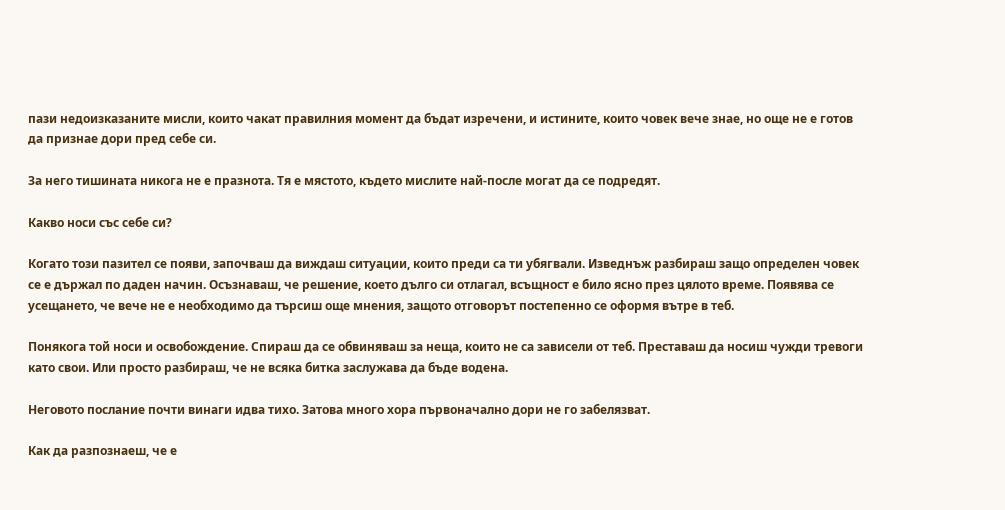пази недоизказаните мисли, които чакат правилния момент да бъдат изречени, и истините, които човек вече знае, но още не е готов да признае дори пред себе си.

За него тишината никога не е празнота. Тя е мястото, където мислите най-после могат да се подредят.

Какво носи със себе си?

Когато този пазител се появи, започваш да виждаш ситуации, които преди са ти убягвали. Изведнъж разбираш защо определен човек се е държал по даден начин. Осъзнаваш, че решение, което дълго си отлагал, всъщност е било ясно през цялото време. Появява се усещането, че вече не е необходимо да търсиш още мнения, защото отговорът постепенно се оформя вътре в теб.

Понякога той носи и освобождение. Спираш да се обвиняваш за неща, които не са зависели от теб. Преставаш да носиш чужди тревоги като свои. Или просто разбираш, че не всяка битка заслужава да бъде водена.

Неговото послание почти винаги идва тихо. Затова много хора първоначално дори не го забелязват.

Как да разпознаеш, че е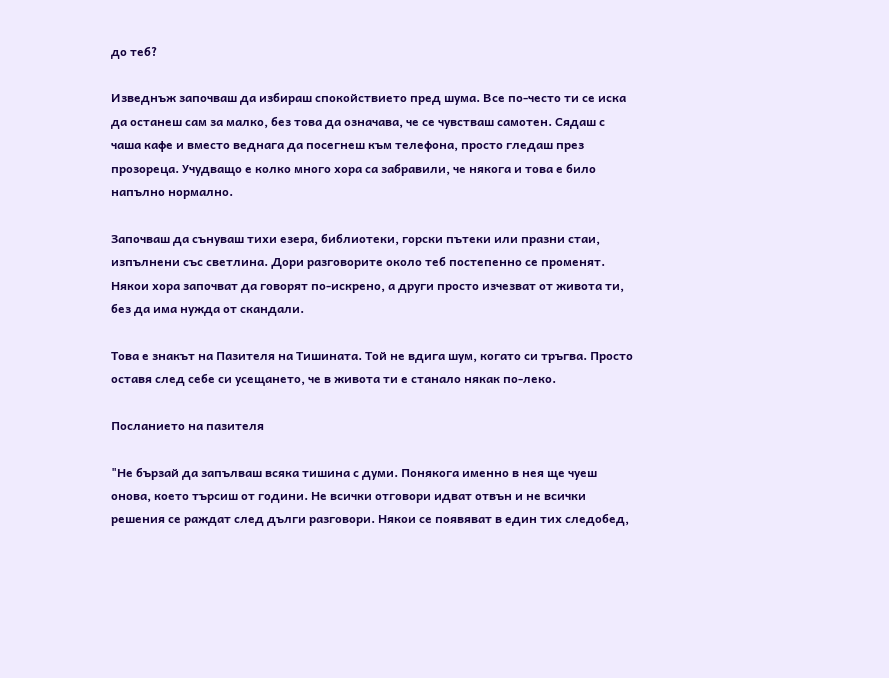до теб?

Изведнъж започваш да избираш спокойствието пред шума. Все по-често ти се иска да останеш сам за малко, без това да означава, че се чувстваш самотен. Сядаш с чаша кафе и вместо веднага да посегнеш към телефона, просто гледаш през прозореца. Учудващо е колко много хора са забравили, че някога и това е било напълно нормално.

Започваш да сънуваш тихи езера, библиотеки, горски пътеки или празни стаи, изпълнени със светлина. Дори разговорите около теб постепенно се променят. Някои хора започват да говорят по-искрено, а други просто изчезват от живота ти, без да има нужда от скандали.

Това е знакът на Пазителя на Тишината. Той не вдига шум, когато си тръгва. Просто оставя след себе си усещането, че в живота ти е станало някак по-леко.

Посланието на пазителя

"Не бързай да запълваш всяка тишина с думи. Понякога именно в нея ще чуеш онова, което търсиш от години. Не всички отговори идват отвън и не всички решения се раждат след дълги разговори. Някои се появяват в един тих следобед,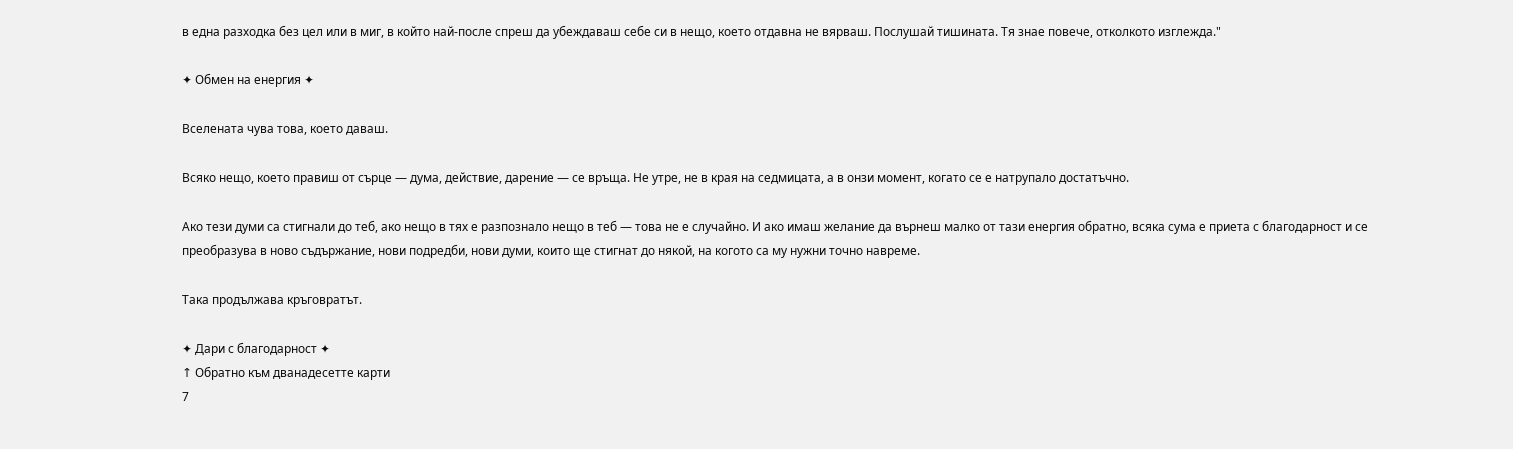в една разходка без цел или в миг, в който най-после спреш да убеждаваш себе си в нещо, което отдавна не вярваш. Послушай тишината. Тя знае повече, отколкото изглежда."

✦ Обмен на енергия ✦

Вселената чува това, което даваш.

Всяко нещо, което правиш от сърце — дума, действие, дарение — се връща. Не утре, не в края на седмицата, а в онзи момент, когато се е натрупало достатъчно.

Ако тези думи са стигнали до теб, ако нещо в тях е разпознало нещо в теб — това не е случайно. И ако имаш желание да върнеш малко от тази енергия обратно, всяка сума е приета с благодарност и се преобразува в ново съдържание, нови подредби, нови думи, които ще стигнат до някой, на когото са му нужни точно навреме.

Така продължава кръговратът.

✦ Дари с благодарност ✦
↑ Обратно към дванадесетте карти
7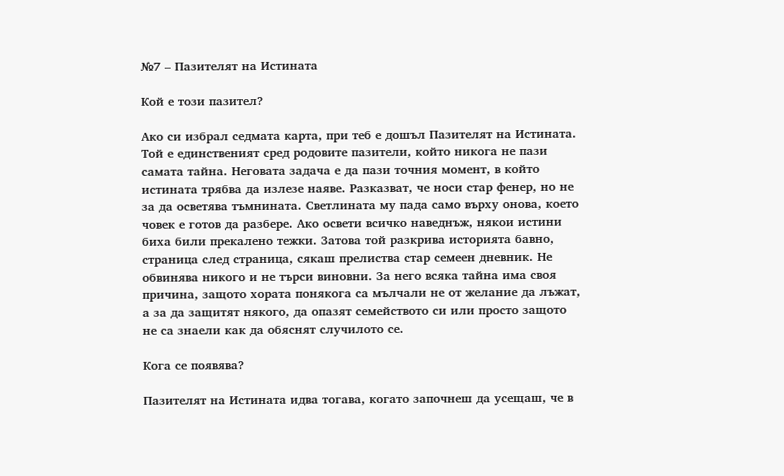№7 – Пазителят на Истината

Кой е този пазител?

Ако си избрал седмата карта, при теб е дошъл Пазителят на Истината. Той е единственият сред родовите пазители, който никога не пази самата тайна. Неговата задача е да пази точния момент, в който истината трябва да излезе наяве. Разказват, че носи стар фенер, но не за да осветява тъмнината. Светлината му пада само върху онова, което човек е готов да разбере. Ако освети всичко наведнъж, някои истини биха били прекалено тежки. Затова той разкрива историята бавно, страница след страница, сякаш прелиства стар семеен дневник. Не обвинява никого и не търси виновни. За него всяка тайна има своя причина, защото хората понякога са мълчали не от желание да лъжат, а за да защитят някого, да опазят семейството си или просто защото не са знаели как да обяснят случилото се.

Кога се появява?

Пазителят на Истината идва тогава, когато започнеш да усещаш, че в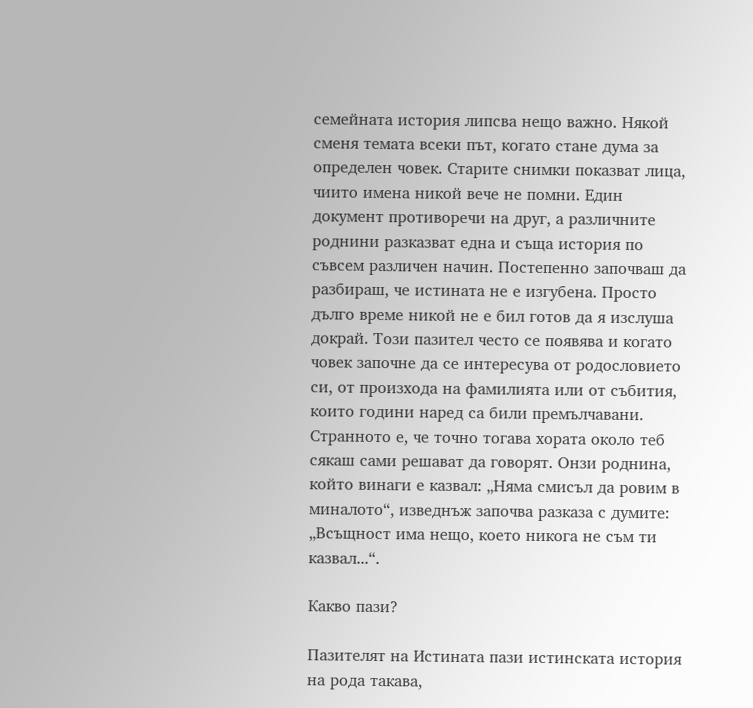семейната история липсва нещо важно. Някой сменя темата всеки път, когато стане дума за определен човек. Старите снимки показват лица, чиито имена никой вече не помни. Един документ противоречи на друг, а различните роднини разказват една и съща история по съвсем различен начин. Постепенно започваш да разбираш, че истината не е изгубена. Просто дълго време никой не е бил готов да я изслуша докрай. Този пазител често се появява и когато човек започне да се интересува от родословието си, от произхода на фамилията или от събития, които години наред са били премълчавани. Странното е, че точно тогава хората около теб сякаш сами решават да говорят. Онзи роднина, който винаги е казвал: „Няма смисъл да ровим в миналото“, изведнъж започва разказа с думите: „Всъщност има нещо, което никога не съм ти казвал...“.

Какво пази?

Пазителят на Истината пази истинската история на рода такава,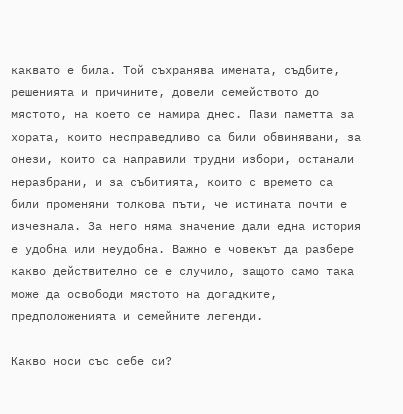каквато е била. Той съхранява имената, съдбите, решенията и причините, довели семейството до мястото, на което се намира днес. Пази паметта за хората, които несправедливо са били обвинявани, за онези, които са направили трудни избори, останали неразбрани, и за събитията, които с времето са били променяни толкова пъти, че истината почти е изчезнала. За него няма значение дали една история е удобна или неудобна. Важно е човекът да разбере какво действително се е случило, защото само така може да освободи мястото на догадките, предположенията и семейните легенди.

Какво носи със себе си?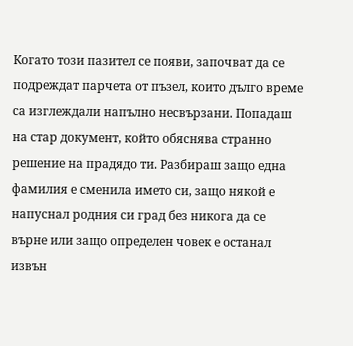Когато този пазител се появи, започват да се подреждат парчета от пъзел, които дълго време са изглеждали напълно несвързани. Попадаш на стар документ, който обяснява странно решение на прадядо ти. Разбираш защо една фамилия е сменила името си, защо някой е напуснал родния си град без никога да се върне или защо определен човек е останал извън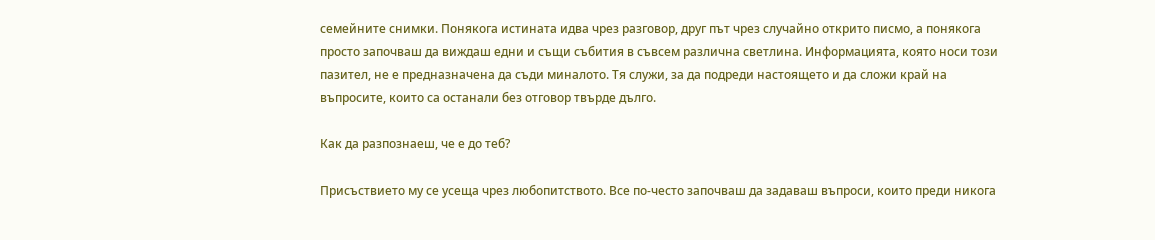семейните снимки. Понякога истината идва чрез разговор, друг път чрез случайно открито писмо, а понякога просто започваш да виждаш едни и същи събития в съвсем различна светлина. Информацията, която носи този пазител, не е предназначена да съди миналото. Тя служи, за да подреди настоящето и да сложи край на въпросите, които са останали без отговор твърде дълго.

Как да разпознаеш, че е до теб?

Присъствието му се усеща чрез любопитството. Все по-често започваш да задаваш въпроси, които преди никога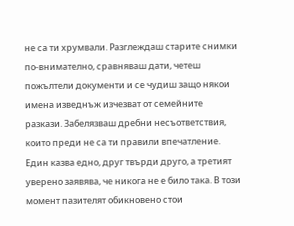не са ти хрумвали. Разглеждаш старите снимки по-внимателно, сравняваш дати, четеш пожълтели документи и се чудиш защо някои имена изведнъж изчезват от семейните разкази. Забелязваш дребни несъответствия, които преди не са ти правили впечатление. Един казва едно, друг твърди друго, а третият уверено заявява, че никога не е било така. В този момент пазителят обикновено стои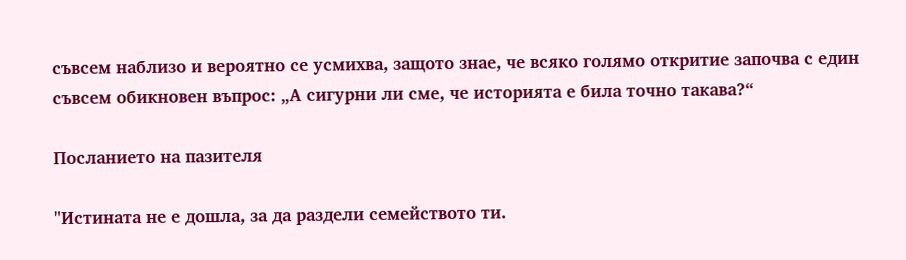съвсем наблизо и вероятно се усмихва, защото знае, че всяко голямо откритие започва с един съвсем обикновен въпрос: „А сигурни ли сме, че историята е била точно такава?“

Посланието на пазителя

"Истината не е дошла, за да раздели семейството ти.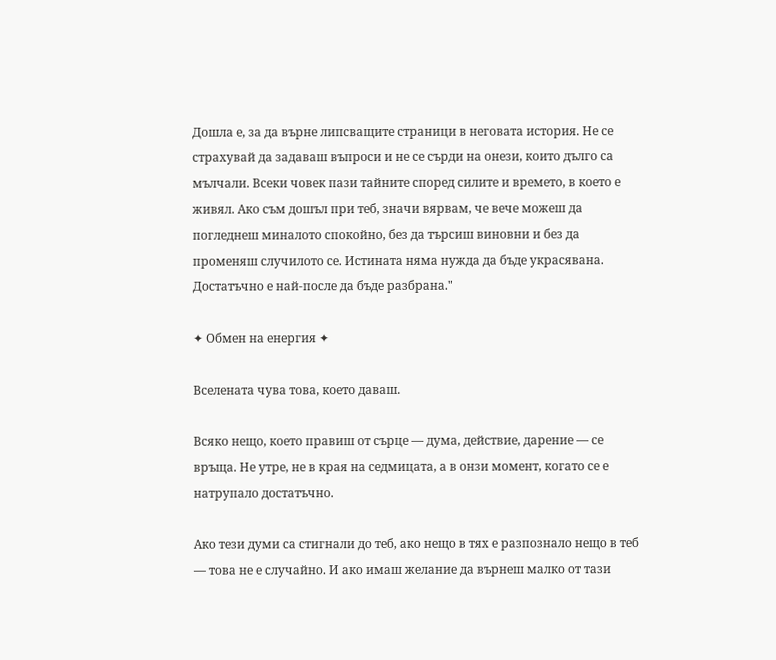Дошла е, за да върне липсващите страници в неговата история. Не се страхувай да задаваш въпроси и не се сърди на онези, които дълго са мълчали. Всеки човек пази тайните според силите и времето, в което е живял. Ако съм дошъл при теб, значи вярвам, че вече можеш да погледнеш миналото спокойно, без да търсиш виновни и без да променяш случилото се. Истината няма нужда да бъде украсявана. Достатъчно е най-после да бъде разбрана."

✦ Обмен на енергия ✦

Вселената чува това, което даваш.

Всяко нещо, което правиш от сърце — дума, действие, дарение — се връща. Не утре, не в края на седмицата, а в онзи момент, когато се е натрупало достатъчно.

Ако тези думи са стигнали до теб, ако нещо в тях е разпознало нещо в теб — това не е случайно. И ако имаш желание да върнеш малко от тази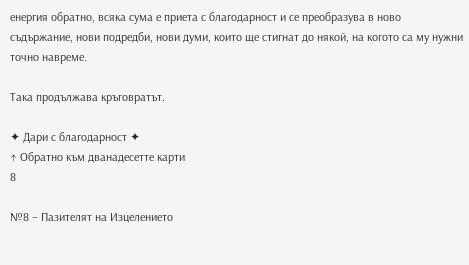енергия обратно, всяка сума е приета с благодарност и се преобразува в ново съдържание, нови подредби, нови думи, които ще стигнат до някой, на когото са му нужни точно навреме.

Така продължава кръговратът.

✦ Дари с благодарност ✦
↑ Обратно към дванадесетте карти
8

№8 – Пазителят на Изцелението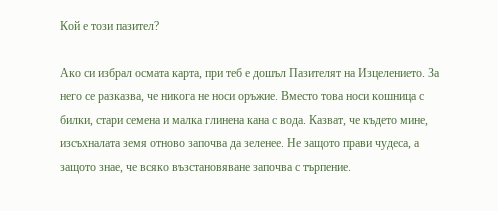Кой е този пазител?

Ако си избрал осмата карта, при теб е дошъл Пазителят на Изцелението. За него се разказва, че никога не носи оръжие. Вместо това носи кошница с билки, стари семена и малка глинена кана с вода. Казват, че където мине, изсъхналата земя отново започва да зеленее. Не защото прави чудеса, а защото знае, че всяко възстановяване започва с търпение.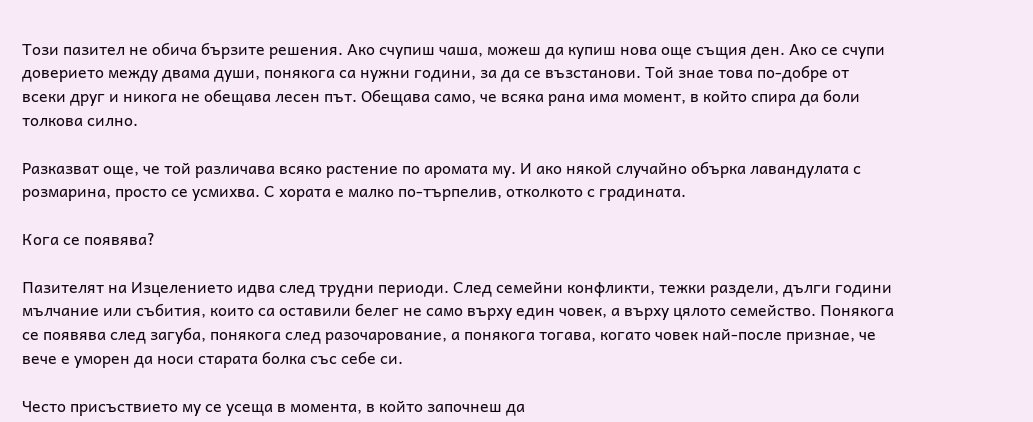Този пазител не обича бързите решения. Ако счупиш чаша, можеш да купиш нова още същия ден. Ако се счупи доверието между двама души, понякога са нужни години, за да се възстанови. Той знае това по-добре от всеки друг и никога не обещава лесен път. Обещава само, че всяка рана има момент, в който спира да боли толкова силно.

Разказват още, че той различава всяко растение по аромата му. И ако някой случайно обърка лавандулата с розмарина, просто се усмихва. С хората е малко по-търпелив, отколкото с градината.

Кога се появява?

Пазителят на Изцелението идва след трудни периоди. След семейни конфликти, тежки раздели, дълги години мълчание или събития, които са оставили белег не само върху един човек, а върху цялото семейство. Понякога се появява след загуба, понякога след разочарование, а понякога тогава, когато човек най-после признае, че вече е уморен да носи старата болка със себе си.

Често присъствието му се усеща в момента, в който започнеш да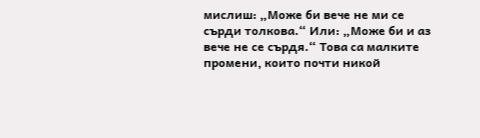мислиш: „Може би вече не ми се сърди толкова.“ Или: „Може би и аз вече не се сърдя.“ Това са малките промени, които почти никой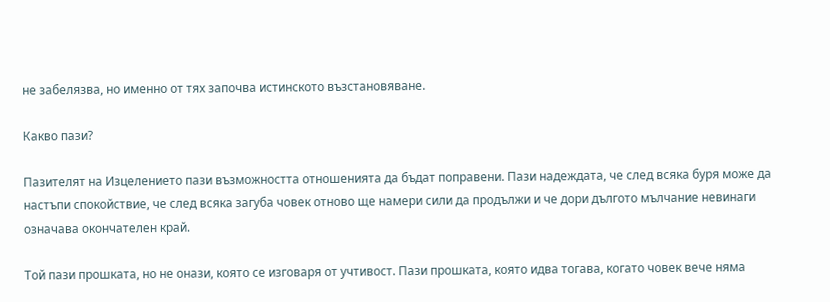не забелязва, но именно от тях започва истинското възстановяване.

Какво пази?

Пазителят на Изцелението пази възможността отношенията да бъдат поправени. Пази надеждата, че след всяка буря може да настъпи спокойствие, че след всяка загуба човек отново ще намери сили да продължи и че дори дългото мълчание невинаги означава окончателен край.

Той пази прошката, но не онази, която се изговаря от учтивост. Пази прошката, която идва тогава, когато човек вече няма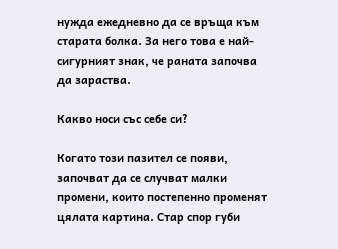нужда ежедневно да се връща към старата болка. За него това е най-сигурният знак, че раната започва да зараства.

Какво носи със себе си?

Когато този пазител се появи, започват да се случват малки промени, които постепенно променят цялата картина. Стар спор губи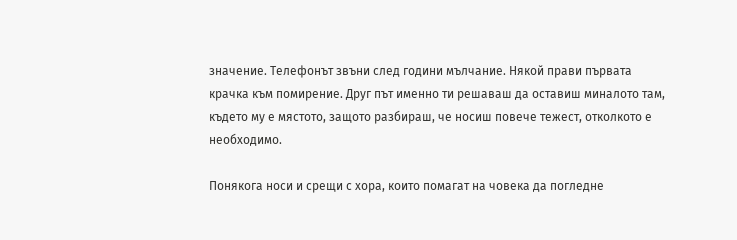значение. Телефонът звъни след години мълчание. Някой прави първата крачка към помирение. Друг път именно ти решаваш да оставиш миналото там, където му е мястото, защото разбираш, че носиш повече тежест, отколкото е необходимо.

Понякога носи и срещи с хора, които помагат на човека да погледне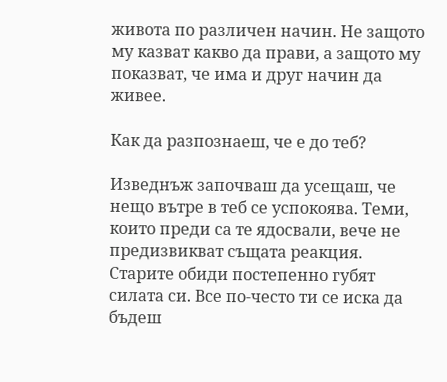живота по различен начин. Не защото му казват какво да прави, а защото му показват, че има и друг начин да живее.

Как да разпознаеш, че е до теб?

Изведнъж започваш да усещаш, че нещо вътре в теб се успокоява. Теми, които преди са те ядосвали, вече не предизвикват същата реакция. Старите обиди постепенно губят силата си. Все по-често ти се иска да бъдеш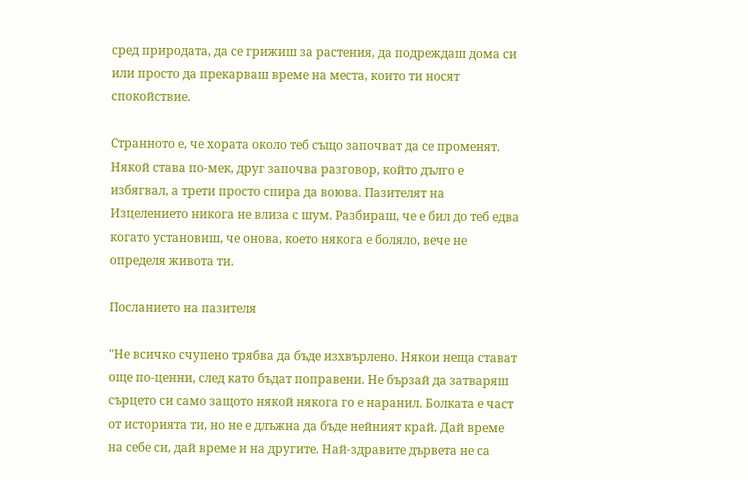сред природата, да се грижиш за растения, да подреждаш дома си или просто да прекарваш време на места, които ти носят спокойствие.

Странното е, че хората около теб също започват да се променят. Някой става по-мек, друг започва разговор, който дълго е избягвал, а трети просто спира да воюва. Пазителят на Изцелението никога не влиза с шум. Разбираш, че е бил до теб едва когато установиш, че онова, което някога е боляло, вече не определя живота ти.

Посланието на пазителя

"Не всичко счупено трябва да бъде изхвърлено. Някои неща стават още по-ценни, след като бъдат поправени. Не бързай да затваряш сърцето си само защото някой някога го е наранил. Болката е част от историята ти, но не е длъжна да бъде нейният край. Дай време на себе си, дай време и на другите. Най-здравите дървета не са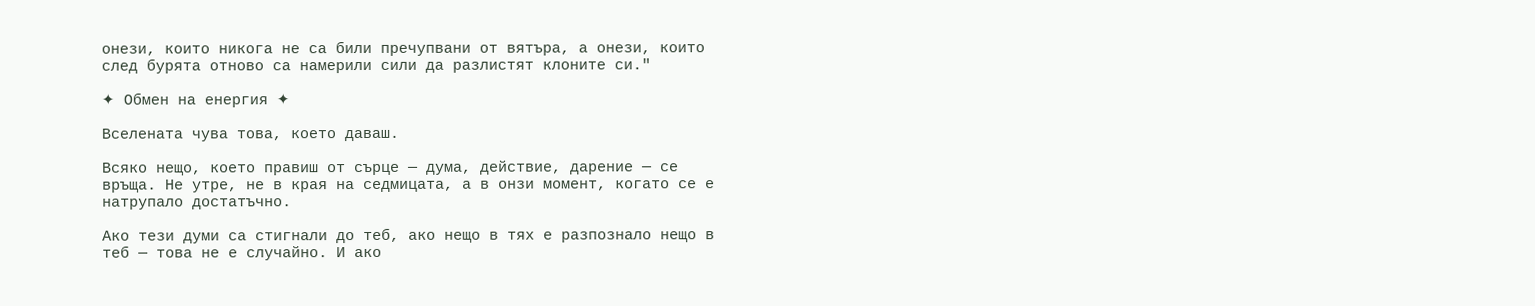онези, които никога не са били пречупвани от вятъра, а онези, които след бурята отново са намерили сили да разлистят клоните си."

✦ Обмен на енергия ✦

Вселената чува това, което даваш.

Всяко нещо, което правиш от сърце — дума, действие, дарение — се връща. Не утре, не в края на седмицата, а в онзи момент, когато се е натрупало достатъчно.

Ако тези думи са стигнали до теб, ако нещо в тях е разпознало нещо в теб — това не е случайно. И ако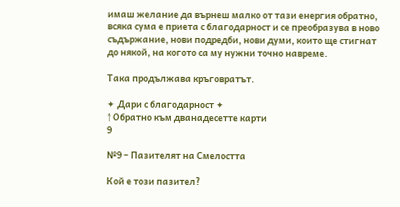имаш желание да върнеш малко от тази енергия обратно, всяка сума е приета с благодарност и се преобразува в ново съдържание, нови подредби, нови думи, които ще стигнат до някой, на когото са му нужни точно навреме.

Така продължава кръговратът.

✦ Дари с благодарност ✦
↑ Обратно към дванадесетте карти
9

№9 – Пазителят на Смелостта

Кой е този пазител?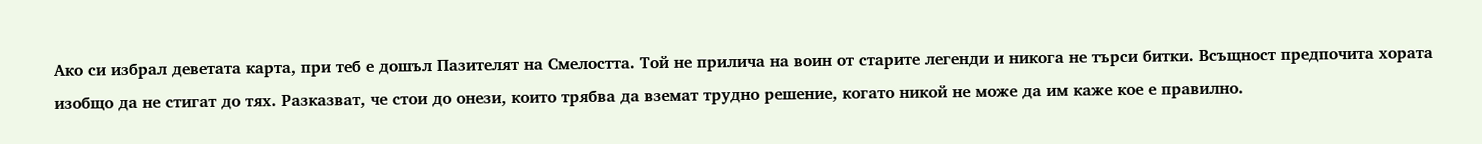Ако си избрал деветата карта, при теб е дошъл Пазителят на Смелостта. Той не прилича на воин от старите легенди и никога не търси битки. Всъщност предпочита хората изобщо да не стигат до тях. Разказват, че стои до онези, които трябва да вземат трудно решение, когато никой не може да им каже кое е правилно.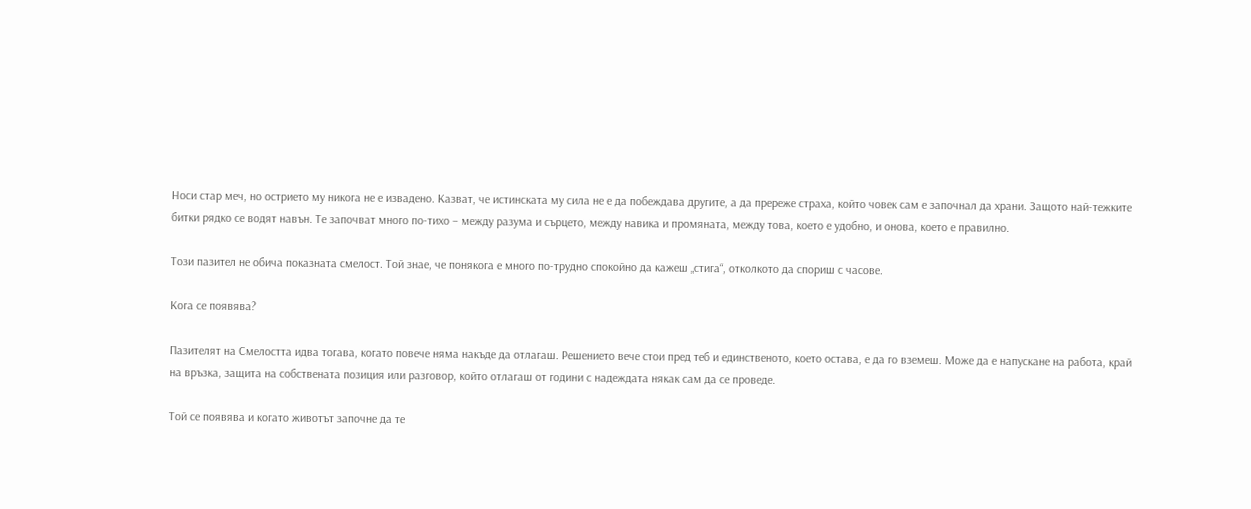Носи стар меч, но острието му никога не е извадено. Казват, че истинската му сила не е да побеждава другите, а да пререже страха, който човек сам е започнал да храни. Защото най-тежките битки рядко се водят навън. Те започват много по-тихо – между разума и сърцето, между навика и промяната, между това, което е удобно, и онова, което е правилно.

Този пазител не обича показната смелост. Той знае, че понякога е много по-трудно спокойно да кажеш „стига“, отколкото да спориш с часове.

Кога се появява?

Пазителят на Смелостта идва тогава, когато повече няма накъде да отлагаш. Решението вече стои пред теб и единственото, което остава, е да го вземеш. Може да е напускане на работа, край на връзка, защита на собствената позиция или разговор, който отлагаш от години с надеждата някак сам да се проведе.

Той се появява и когато животът започне да те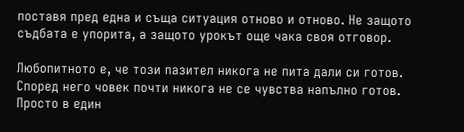поставя пред една и съща ситуация отново и отново. Не защото съдбата е упорита, а защото урокът още чака своя отговор.

Любопитното е, че този пазител никога не пита дали си готов. Според него човек почти никога не се чувства напълно готов. Просто в един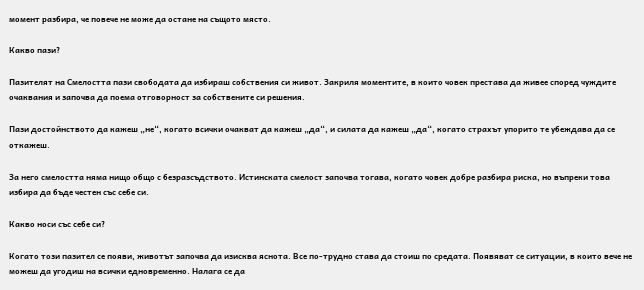момент разбира, че повече не може да остане на същото място.

Какво пази?

Пазителят на Смелостта пази свободата да избираш собствения си живот. Закриля моментите, в които човек престава да живее според чуждите очаквания и започва да поема отговорност за собствените си решения.

Пази достойнството да кажеш „не“, когато всички очакват да кажеш „да“, и силата да кажеш „да“, когато страхът упорито те убеждава да се откажеш.

За него смелостта няма нищо общо с безразсъдството. Истинската смелост започва тогава, когато човек добре разбира риска, но въпреки това избира да бъде честен със себе си.

Какво носи със себе си?

Когато този пазител се появи, животът започва да изисква яснота. Все по-трудно става да стоиш по средата. Появяват се ситуации, в които вече не можеш да угодиш на всички едновременно. Налага се да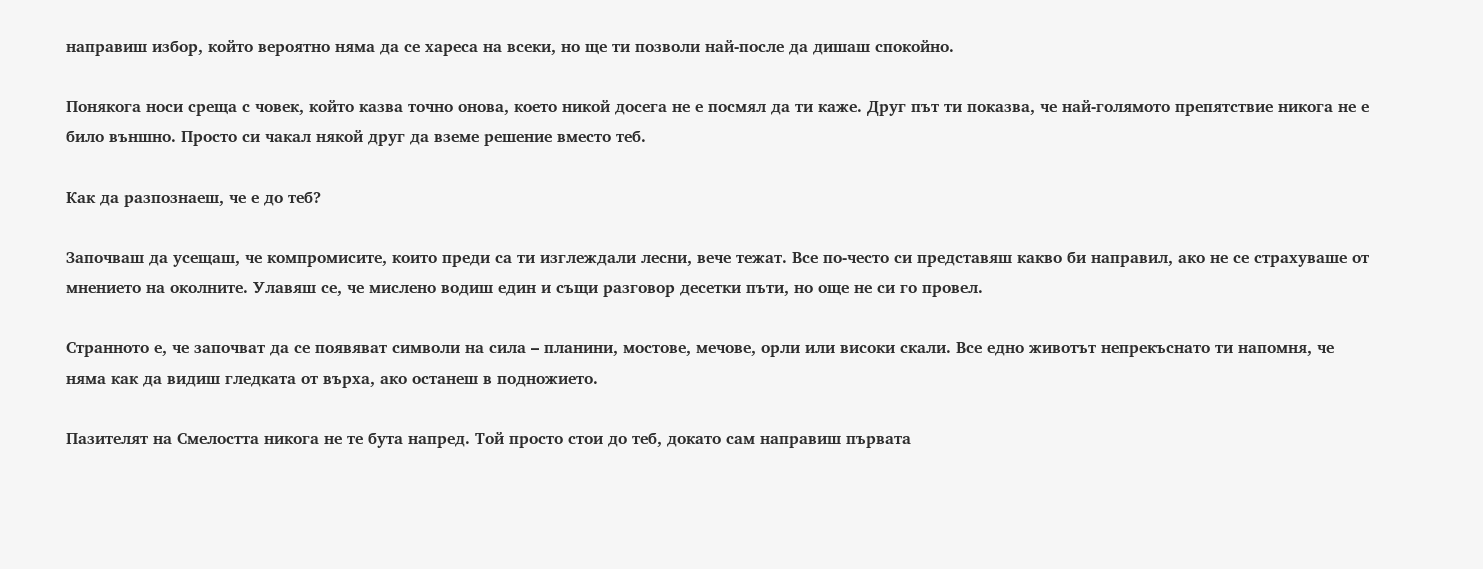направиш избор, който вероятно няма да се хареса на всеки, но ще ти позволи най-после да дишаш спокойно.

Понякога носи среща с човек, който казва точно онова, което никой досега не е посмял да ти каже. Друг път ти показва, че най-голямото препятствие никога не е било външно. Просто си чакал някой друг да вземе решение вместо теб.

Как да разпознаеш, че е до теб?

Започваш да усещаш, че компромисите, които преди са ти изглеждали лесни, вече тежат. Все по-често си представяш какво би направил, ако не се страхуваше от мнението на околните. Улавяш се, че мислено водиш един и същи разговор десетки пъти, но още не си го провел.

Странното е, че започват да се появяват символи на сила – планини, мостове, мечове, орли или високи скали. Все едно животът непрекъснато ти напомня, че няма как да видиш гледката от върха, ако останеш в подножието.

Пазителят на Смелостта никога не те бута напред. Той просто стои до теб, докато сам направиш първата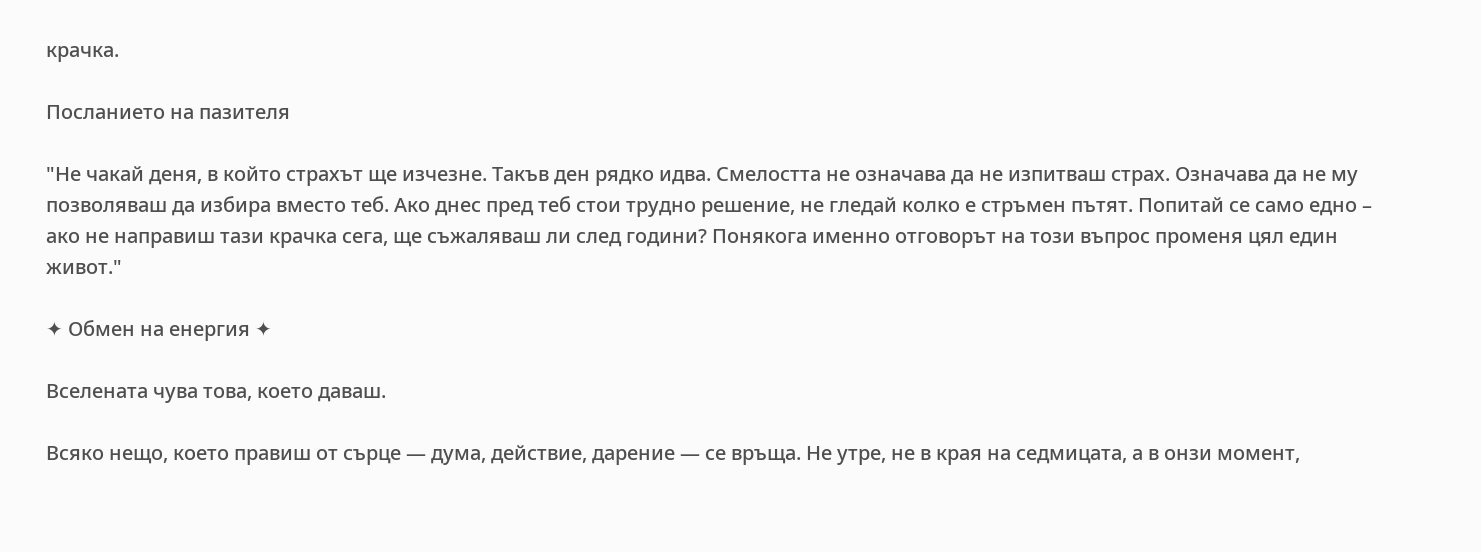крачка.

Посланието на пазителя

"Не чакай деня, в който страхът ще изчезне. Такъв ден рядко идва. Смелостта не означава да не изпитваш страх. Означава да не му позволяваш да избира вместо теб. Ако днес пред теб стои трудно решение, не гледай колко е стръмен пътят. Попитай се само едно – ако не направиш тази крачка сега, ще съжаляваш ли след години? Понякога именно отговорът на този въпрос променя цял един живот."

✦ Обмен на енергия ✦

Вселената чува това, което даваш.

Всяко нещо, което правиш от сърце — дума, действие, дарение — се връща. Не утре, не в края на седмицата, а в онзи момент,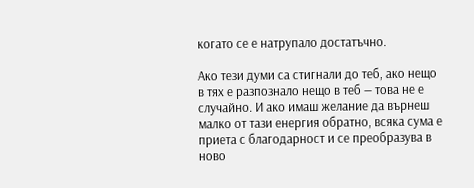когато се е натрупало достатъчно.

Ако тези думи са стигнали до теб, ако нещо в тях е разпознало нещо в теб — това не е случайно. И ако имаш желание да върнеш малко от тази енергия обратно, всяка сума е приета с благодарност и се преобразува в ново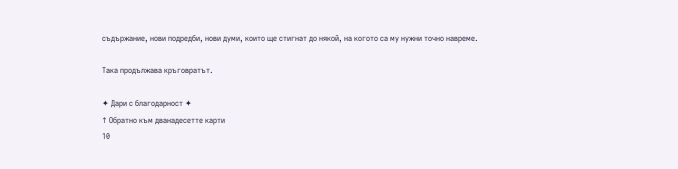съдържание, нови подредби, нови думи, които ще стигнат до някой, на когото са му нужни точно навреме.

Така продължава кръговратът.

✦ Дари с благодарност ✦
↑ Обратно към дванадесетте карти
10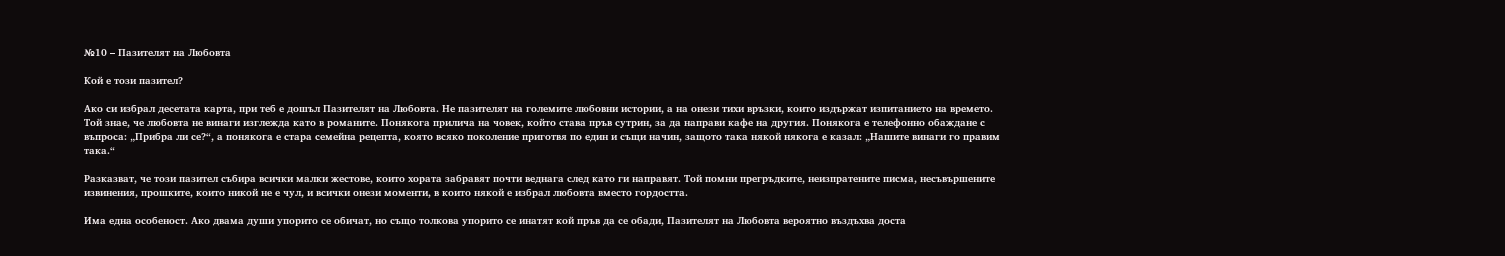№10 – Пазителят на Любовта

Кой е този пазител?

Ако си избрал десетата карта, при теб е дошъл Пазителят на Любовта. Не пазителят на големите любовни истории, а на онези тихи връзки, които издържат изпитанието на времето. Той знае, че любовта не винаги изглежда като в романите. Понякога прилича на човек, който става пръв сутрин, за да направи кафе на другия. Понякога е телефонно обаждане с въпроса: „Прибра ли се?“, а понякога е стара семейна рецепта, която всяко поколение приготвя по един и същи начин, защото така някой някога е казал: „Нашите винаги го правим така.“

Разказват, че този пазител събира всички малки жестове, които хората забравят почти веднага след като ги направят. Той помни прегръдките, неизпратените писма, несъвършените извинения, прошките, които никой не е чул, и всички онези моменти, в които някой е избрал любовта вместо гордостта.

Има една особеност. Ако двама души упорито се обичат, но също толкова упорито се инатят кой пръв да се обади, Пазителят на Любовта вероятно въздъхва доста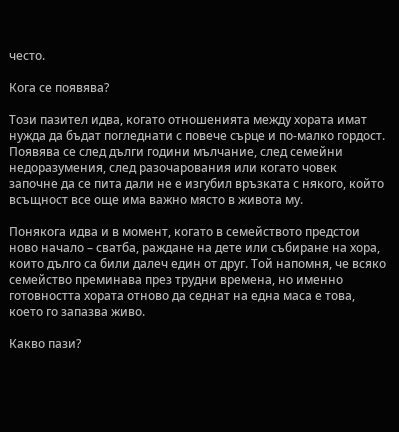често.

Кога се появява?

Този пазител идва, когато отношенията между хората имат нужда да бъдат погледнати с повече сърце и по-малко гордост. Появява се след дълги години мълчание, след семейни недоразумения, след разочарования или когато човек започне да се пита дали не е изгубил връзката с някого, който всъщност все още има важно място в живота му.

Понякога идва и в момент, когато в семейството предстои ново начало – сватба, раждане на дете или събиране на хора, които дълго са били далеч един от друг. Той напомня, че всяко семейство преминава през трудни времена, но именно готовността хората отново да седнат на една маса е това, което го запазва живо.

Какво пази?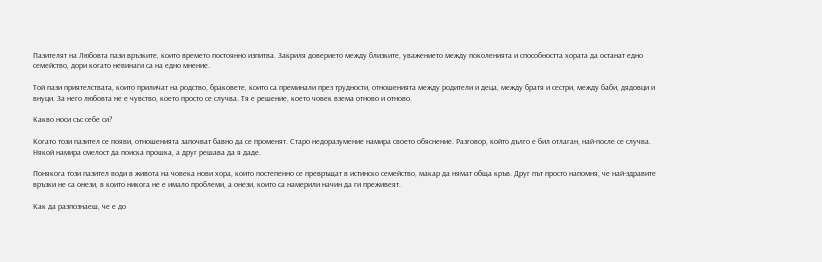Пазителят на Любовта пази връзките, които времето постоянно изпитва. Закриля доверието между близките, уважението между поколенията и способността хората да останат едно семейство, дори когато невинаги са на едно мнение.

Той пази приятелствата, които приличат на родство, браковете, които са преминали през трудности, отношенията между родители и деца, между братя и сестри, между баби, дядовци и внуци. За него любовта не е чувство, което просто се случва. Тя е решение, което човек взема отново и отново.

Какво носи със себе си?

Когато този пазител се появи, отношенията започват бавно да се променят. Старо недоразумение намира своето обяснение. Разговор, който дълго е бил отлаган, най-после се случва. Някой намира смелост да поиска прошка, а друг решава да я даде.

Понякога този пазител води в живота на човека нови хора, които постепенно се превръщат в истинско семейство, макар да нямат обща кръв. Друг път просто напомня, че най-здравите връзки не са онези, в които никога не е имало проблеми, а онези, които са намерили начин да ги преживеят.

Как да разпознаеш, че е до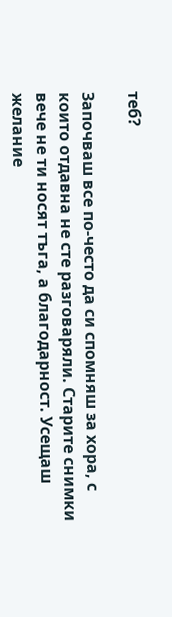теб?

Започваш все по-често да си спомняш за хора, с които отдавна не сте разговаряли. Старите снимки вече не ти носят тъга, а благодарност. Усещаш желание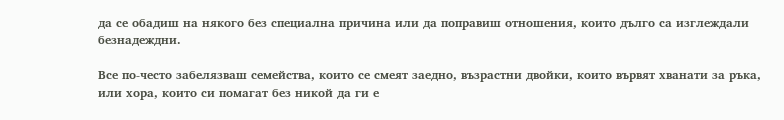да се обадиш на някого без специална причина или да поправиш отношения, които дълго са изглеждали безнадеждни.

Все по-често забелязваш семейства, които се смеят заедно, възрастни двойки, които вървят хванати за ръка, или хора, които си помагат без никой да ги е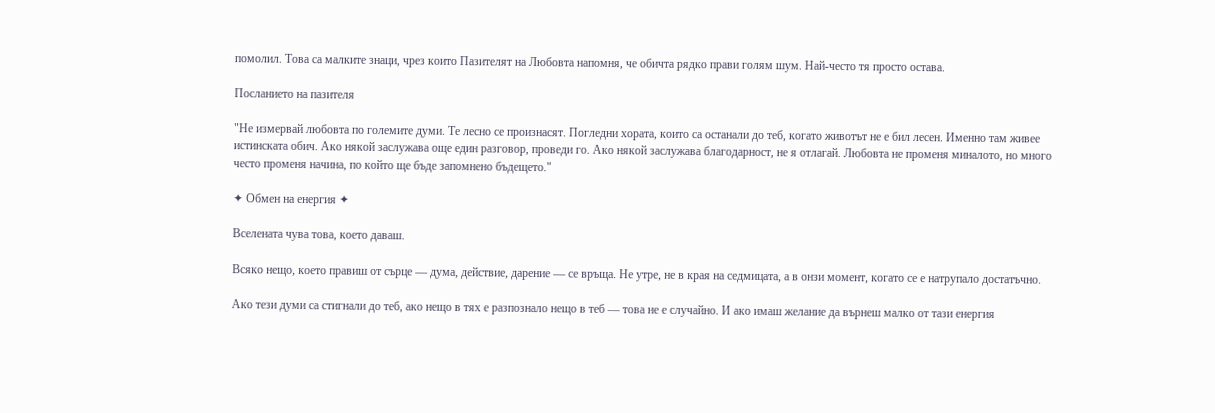помолил. Това са малките знаци, чрез които Пазителят на Любовта напомня, че обичта рядко прави голям шум. Най-често тя просто остава.

Посланието на пазителя

"Не измервай любовта по големите думи. Те лесно се произнасят. Погледни хората, които са останали до теб, когато животът не е бил лесен. Именно там живее истинската обич. Ако някой заслужава още един разговор, проведи го. Ако някой заслужава благодарност, не я отлагай. Любовта не променя миналото, но много често променя начина, по който ще бъде запомнено бъдещето."

✦ Обмен на енергия ✦

Вселената чува това, което даваш.

Всяко нещо, което правиш от сърце — дума, действие, дарение — се връща. Не утре, не в края на седмицата, а в онзи момент, когато се е натрупало достатъчно.

Ако тези думи са стигнали до теб, ако нещо в тях е разпознало нещо в теб — това не е случайно. И ако имаш желание да върнеш малко от тази енергия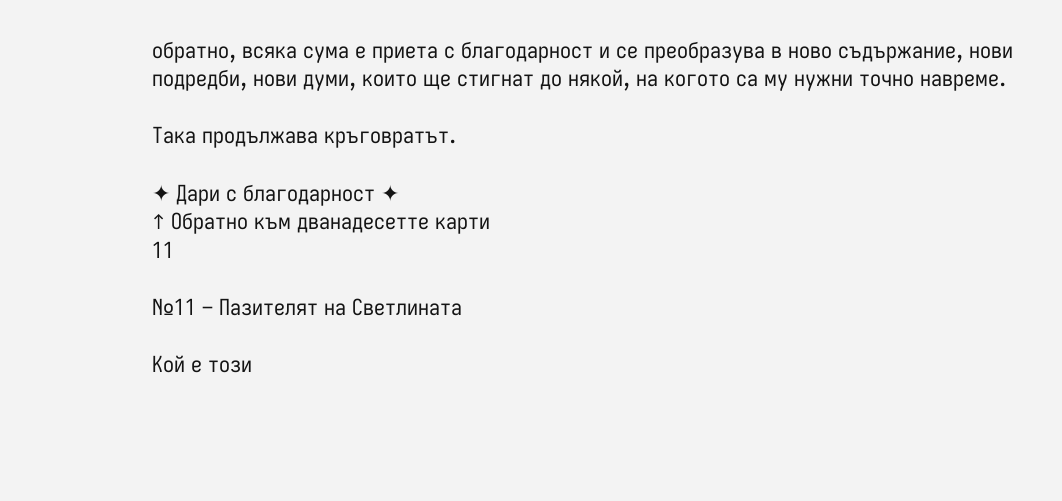обратно, всяка сума е приета с благодарност и се преобразува в ново съдържание, нови подредби, нови думи, които ще стигнат до някой, на когото са му нужни точно навреме.

Така продължава кръговратът.

✦ Дари с благодарност ✦
↑ Обратно към дванадесетте карти
11

№11 – Пазителят на Светлината

Кой е този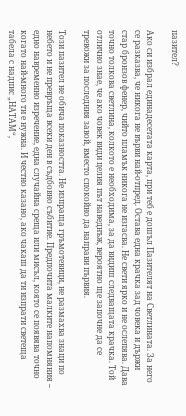пазител?

Ако си избрал единадесетата карта, при теб е дошъл Пазителят на Светлината. За него се разказва, че никога не върви най-отпред. Остава една крачка зад човека и държи стар бронзов фенер, чийто пламък никога не изгасва. Не свети ярко и не ослепява. Дава точно толкова светлина, колкото е необходима, за да видиш следващата крачка. Той отлично знае, че ако човек види целия път наведнъж, вероятно ще започне да се тревожи за последния завой, вместо спокойно да направи първия.

Този пазител не обича показността. Не изпраща гръмотевици, не размахва знаци по небето и не превръща всеки ден в съдбовно събитие. Предпочита малките напомняния – едно навременно изречение, една случайна среща или мисъл, която се появява точно когато най-много ти е нужна. И честно казано, ако чакаш да ти изпрати светеща табела с надпис „НАТАМ“,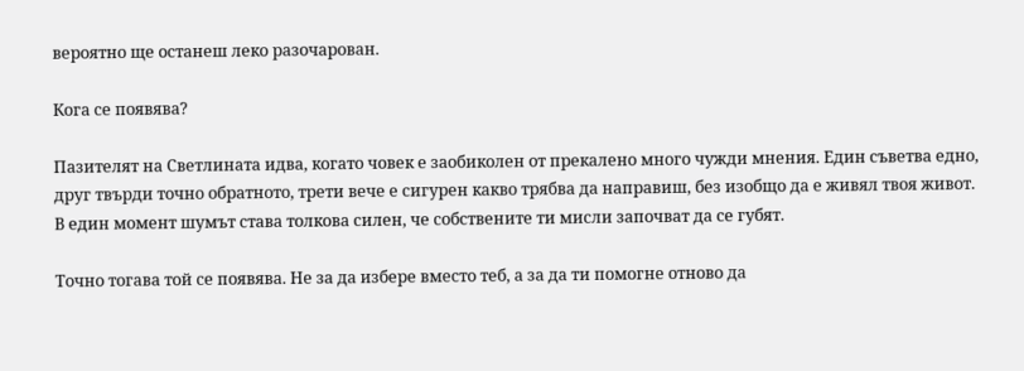вероятно ще останеш леко разочарован.

Кога се появява?

Пазителят на Светлината идва, когато човек е заобиколен от прекалено много чужди мнения. Един съветва едно, друг твърди точно обратното, трети вече е сигурен какво трябва да направиш, без изобщо да е живял твоя живот. В един момент шумът става толкова силен, че собствените ти мисли започват да се губят.

Точно тогава той се появява. Не за да избере вместо теб, а за да ти помогне отново да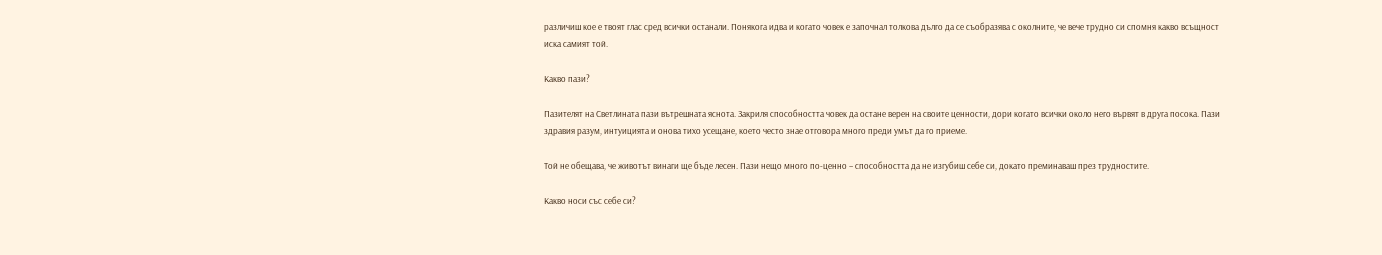различиш кое е твоят глас сред всички останали. Понякога идва и когато човек е започнал толкова дълго да се съобразява с околните, че вече трудно си спомня какво всъщност иска самият той.

Какво пази?

Пазителят на Светлината пази вътрешната яснота. Закриля способността човек да остане верен на своите ценности, дори когато всички около него вървят в друга посока. Пази здравия разум, интуицията и онова тихо усещане, което често знае отговора много преди умът да го приеме.

Той не обещава, че животът винаги ще бъде лесен. Пази нещо много по-ценно – способността да не изгубиш себе си, докато преминаваш през трудностите.

Какво носи със себе си?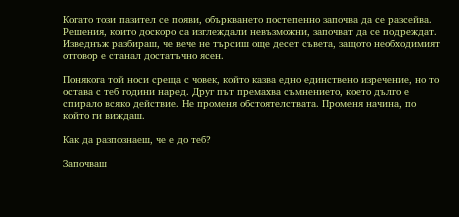Когато този пазител се появи, объркването постепенно започва да се разсейва. Решения, които доскоро са изглеждали невъзможни, започват да се подреждат. Изведнъж разбираш, че вече не търсиш още десет съвета, защото необходимият отговор е станал достатъчно ясен.

Понякога той носи среща с човек, който казва едно единствено изречение, но то остава с теб години наред. Друг път премахва съмнението, което дълго е спирало всяко действие. Не променя обстоятелствата. Променя начина, по който ги виждаш.

Как да разпознаеш, че е до теб?

Започваш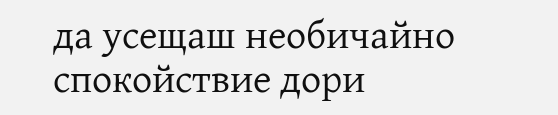да усещаш необичайно спокойствие дори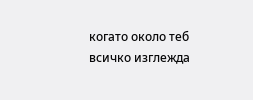когато около теб всичко изглежда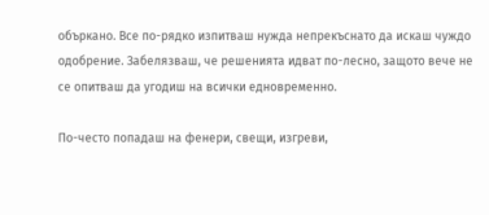объркано. Все по-рядко изпитваш нужда непрекъснато да искаш чуждо одобрение. Забелязваш, че решенията идват по-лесно, защото вече не се опитваш да угодиш на всички едновременно.

По-често попадаш на фенери, свещи, изгреви,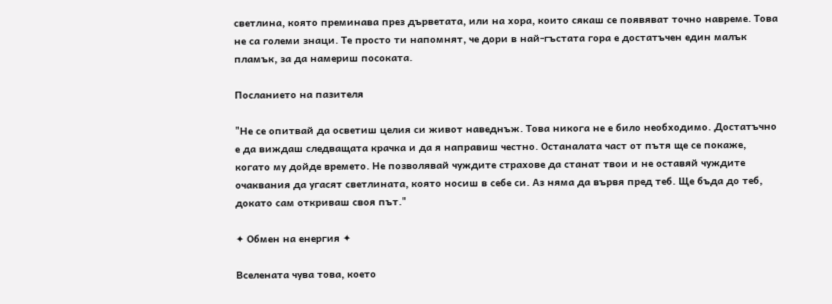светлина, която преминава през дърветата, или на хора, които сякаш се появяват точно навреме. Това не са големи знаци. Те просто ти напомнят, че дори в най-гъстата гора е достатъчен един малък пламък, за да намериш посоката.

Посланието на пазителя

"Не се опитвай да осветиш целия си живот наведнъж. Това никога не е било необходимо. Достатъчно е да виждаш следващата крачка и да я направиш честно. Останалата част от пътя ще се покаже, когато му дойде времето. Не позволявай чуждите страхове да станат твои и не оставяй чуждите очаквания да угасят светлината, която носиш в себе си. Аз няма да вървя пред теб. Ще бъда до теб, докато сам откриваш своя път."

✦ Обмен на енергия ✦

Вселената чува това, което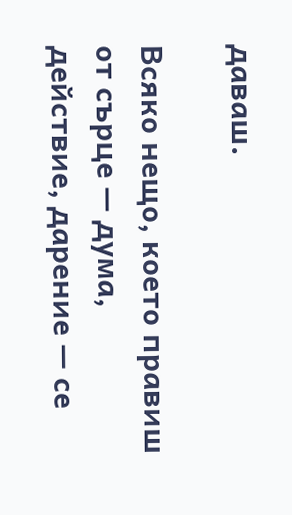даваш.

Всяко нещо, което правиш от сърце — дума, действие, дарение — се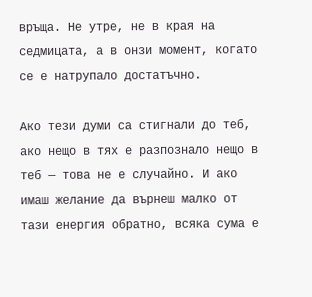връща. Не утре, не в края на седмицата, а в онзи момент, когато се е натрупало достатъчно.

Ако тези думи са стигнали до теб, ако нещо в тях е разпознало нещо в теб — това не е случайно. И ако имаш желание да върнеш малко от тази енергия обратно, всяка сума е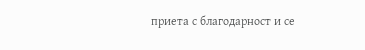приета с благодарност и се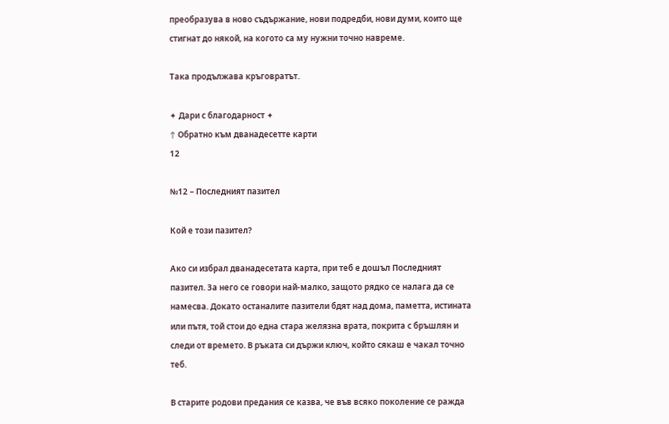преобразува в ново съдържание, нови подредби, нови думи, които ще стигнат до някой, на когото са му нужни точно навреме.

Така продължава кръговратът.

✦ Дари с благодарност ✦
↑ Обратно към дванадесетте карти
12

№12 – Последният пазител

Кой е този пазител?

Ако си избрал дванадесетата карта, при теб е дошъл Последният пазител. За него се говори най-малко, защото рядко се налага да се намесва. Докато останалите пазители бдят над дома, паметта, истината или пътя, той стои до една стара желязна врата, покрита с бръшлян и следи от времето. В ръката си държи ключ, който сякаш е чакал точно теб.

В старите родови предания се казва, че във всяко поколение се ражда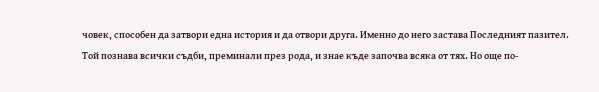човек, способен да затвори една история и да отвори друга. Именно до него застава Последният пазител. Той познава всички съдби, преминали през рода, и знае къде започва всяка от тях. Но още по-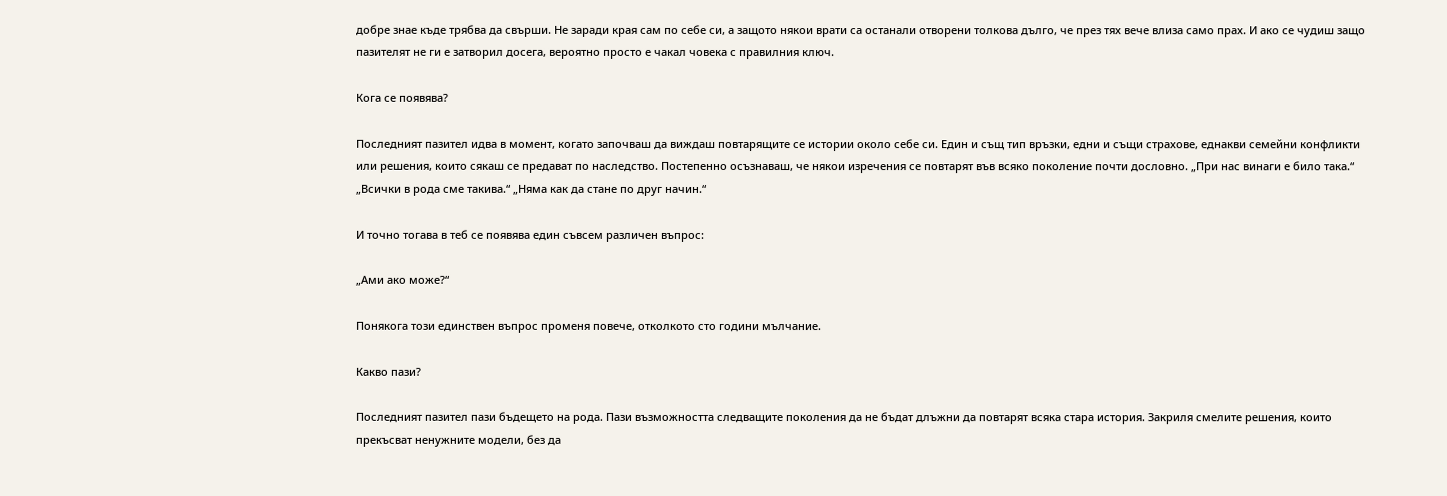добре знае къде трябва да свърши. Не заради края сам по себе си, а защото някои врати са останали отворени толкова дълго, че през тях вече влиза само прах. И ако се чудиш защо пазителят не ги е затворил досега, вероятно просто е чакал човека с правилния ключ.

Кога се появява?

Последният пазител идва в момент, когато започваш да виждаш повтарящите се истории около себе си. Един и същ тип връзки, едни и същи страхове, еднакви семейни конфликти или решения, които сякаш се предават по наследство. Постепенно осъзнаваш, че някои изречения се повтарят във всяко поколение почти дословно. „При нас винаги е било така.“ „Всички в рода сме такива.“ „Няма как да стане по друг начин.“

И точно тогава в теб се появява един съвсем различен въпрос:

„Ами ако може?“

Понякога този единствен въпрос променя повече, отколкото сто години мълчание.

Какво пази?

Последният пазител пази бъдещето на рода. Пази възможността следващите поколения да не бъдат длъжни да повтарят всяка стара история. Закриля смелите решения, които прекъсват ненужните модели, без да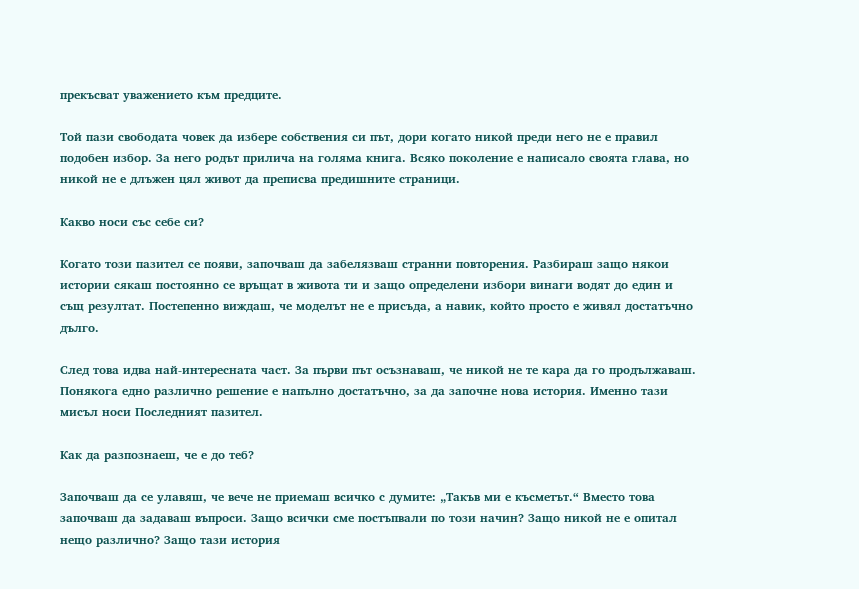прекъсват уважението към предците.

Той пази свободата човек да избере собствения си път, дори когато никой преди него не е правил подобен избор. За него родът прилича на голяма книга. Всяко поколение е написало своята глава, но никой не е длъжен цял живот да преписва предишните страници.

Какво носи със себе си?

Когато този пазител се появи, започваш да забелязваш странни повторения. Разбираш защо някои истории сякаш постоянно се връщат в живота ти и защо определени избори винаги водят до един и същ резултат. Постепенно виждаш, че моделът не е присъда, а навик, който просто е живял достатъчно дълго.

След това идва най-интересната част. За първи път осъзнаваш, че никой не те кара да го продължаваш. Понякога едно различно решение е напълно достатъчно, за да започне нова история. Именно тази мисъл носи Последният пазител.

Как да разпознаеш, че е до теб?

Започваш да се улавяш, че вече не приемаш всичко с думите: „Такъв ми е късметът.“ Вместо това започваш да задаваш въпроси. Защо всички сме постъпвали по този начин? Защо никой не е опитал нещо различно? Защо тази история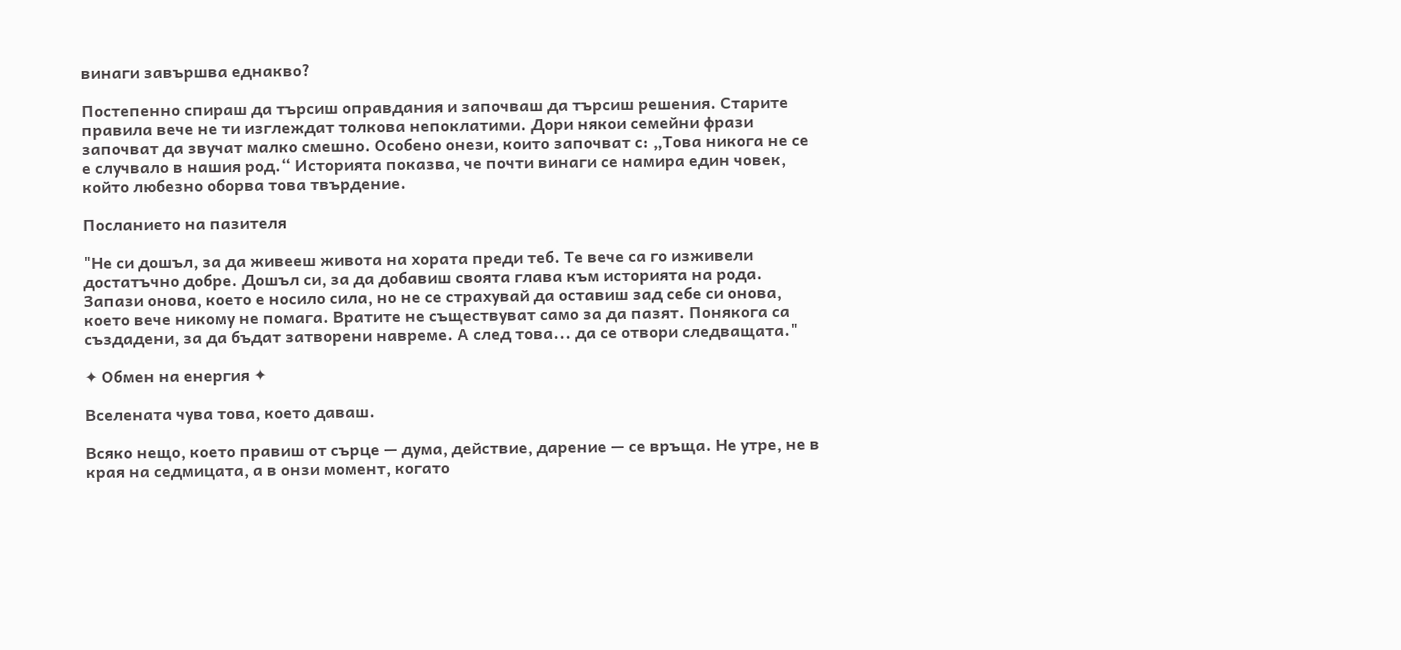винаги завършва еднакво?

Постепенно спираш да търсиш оправдания и започваш да търсиш решения. Старите правила вече не ти изглеждат толкова непоклатими. Дори някои семейни фрази започват да звучат малко смешно. Особено онези, които започват с: „Това никога не се е случвало в нашия род.“ Историята показва, че почти винаги се намира един човек, който любезно оборва това твърдение.

Посланието на пазителя

"Не си дошъл, за да живееш живота на хората преди теб. Те вече са го изживели достатъчно добре. Дошъл си, за да добавиш своята глава към историята на рода. Запази онова, което е носило сила, но не се страхувай да оставиш зад себе си онова, което вече никому не помага. Вратите не съществуват само за да пазят. Понякога са създадени, за да бъдат затворени навреме. А след това... да се отвори следващата."

✦ Обмен на енергия ✦

Вселената чува това, което даваш.

Всяко нещо, което правиш от сърце — дума, действие, дарение — се връща. Не утре, не в края на седмицата, а в онзи момент, когато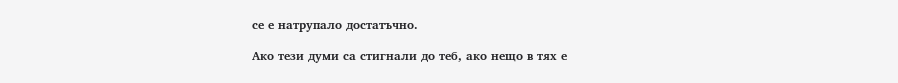се е натрупало достатъчно.

Ако тези думи са стигнали до теб, ако нещо в тях е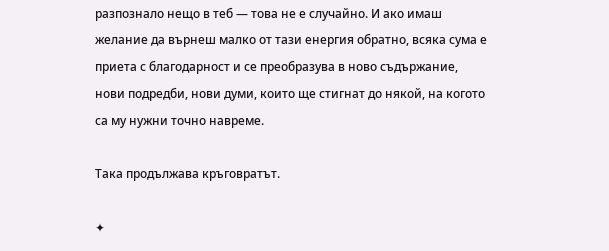разпознало нещо в теб — това не е случайно. И ако имаш желание да върнеш малко от тази енергия обратно, всяка сума е приета с благодарност и се преобразува в ново съдържание, нови подредби, нови думи, които ще стигнат до някой, на когото са му нужни точно навреме.

Така продължава кръговратът.

✦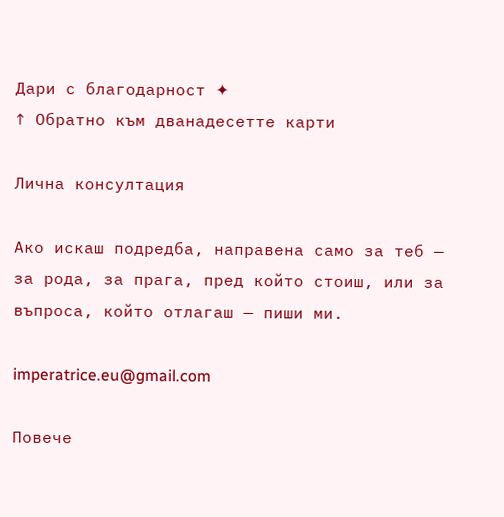Дари с благодарност ✦
↑ Обратно към дванадесетте карти

Лична консултация

Ако искаш подредба, направена само за теб — за рода, за прага, пред който стоиш, или за въпроса, който отлагаш — пиши ми.

imperatrice.eu@gmail.com

Повече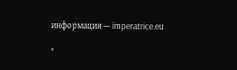информация — imperatrice.eu

×